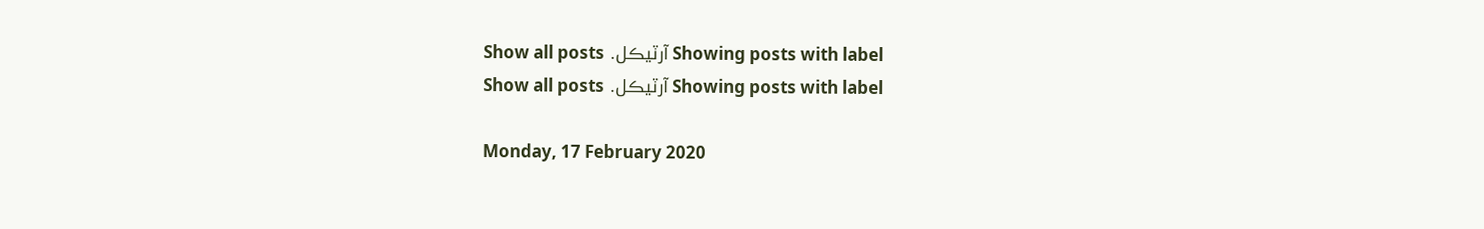Showing posts with label آرٽيڪل. Show all posts
Showing posts with label آرٽيڪل. Show all posts

Monday, 17 February 2020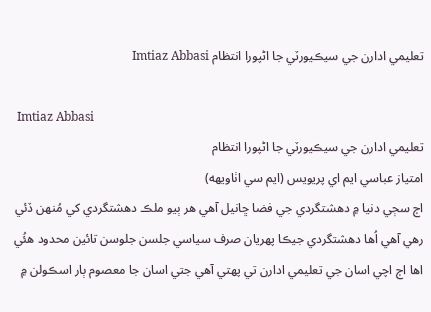تعليمي ادارن جي سيڪيورٽي جا اڻپورا انتظام Imtiaz Abbasi

 Imtiaz Abbasi
تعليمي ادارن جي سيڪيورٽي جا اڻپورا انتظام
امتياز عباسي ايم اي پريويس (ايم سي اٺاويهه)
اڄ سڄي دنيا ۾ دهشتگردي جي فضا ڇانيل آهي هر ٻيو ملڪ دهشتگردي کي مُنهن ڏئي رهي آهي اُها دهشتگردي جيڪا پهريان صرف سياسي جلسن جلوسن تائين محدود هئُي اها اڄ اچي اسان جي تعليمي ادارن تي پهتي آهي جتي اسان جا معصوم ٻار اسڪولن ۾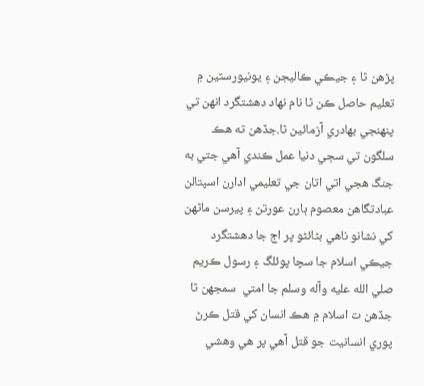پڙهن ٿا ۽ جيڪي ڪاليجن ۽ يونيورسٽين ۾ تعليم حاصل ڪن ٿا نام نهاد دهشتگرد انهن تي پنهنجي بهادري آزمائين ٿا.جڏهن ته هڪ سلگون تي سڄي دنيا عمل ڪندي آهي جتي به جنگ هجي اتي اتان جي تعليمي ادارن اسپتالن عبادتگاهن معصوم ٻارن عورتن ۽ پيرسن ماڻهن کي نشانو ناهي بڻائڻو پر اڄ جا دهشتگرد جيڪي اسلام جا سچا پوئلگ ۽ رسول ڪريم صلي الله عليه وآله وسلم جا امتي  سمجهن ٿا جڏهن ت اسلام ۾ هڪ انسان کي قتل ڪرڻ پوري انسانيت جو قتل آهي پر هي وهشي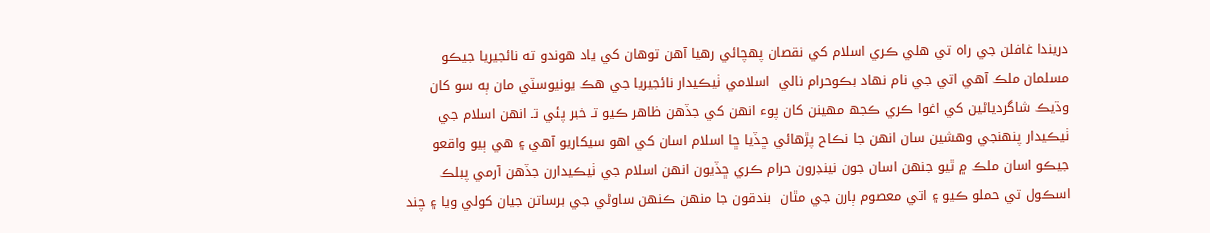دريندا غافلن جي راه تي هلي ڪري اسلام کي نقصان پهچائي رهيا آهن توهان کي ياد هوندو ته نائجيريا جيڪو مسلمان ملڪ آهي اتي جي نام نهاد بڪوحرام نالي  اسلامي ٺيڪيدار نائجيريا جي هڪ يونيوسٽي مان ٻه سو کان وڌيڪ شاگردياڻين کي اغوا ڪري ڪجھ مهينن کان پوء انهن کي جڏهن ظاهر ڪيو تـ خبر پئي تـ انهن اسلام جي ٺيڪيدار پنهنجي وهشين سان انهن جا نڪاح پڙهائي ڇڏيا ڇا اسلام اسان کي اهو سيکاريو آهي ۽ هي ٻيو واقعو جيڪو اسان ملڪ ۾ ٿيو جنهن اسان جون نينڊرون حرام ڪري ڇڏيون انهن اسلام جي ٺيڪيدارن جڏهن آرمي پبلڪ اسڪول تي حملو ڪيو ۽ اتي معصوم ٻارن جي مٿان  بندقون جا منهن ڪنهن ساوڻي جي برساتن جيان کولي ويا ۽ چند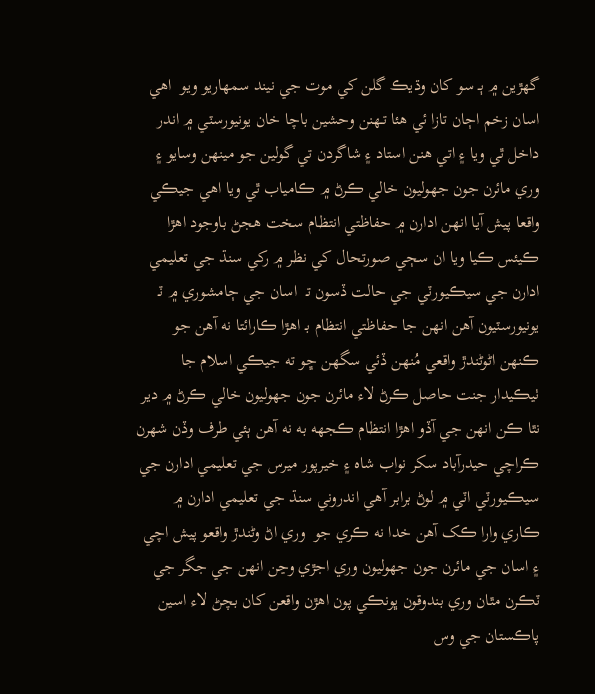گهڙين ۾ ٻـ سو کان وڌيڪ گلن کي موت جي نيند سمهاريو ويو  اهي اسان زخم اڄان تازا ئي هئا تـهنن وحشين باچا خان يونيورسٽي ۾ اندر داخل ٿي ويا ۽ اتي هنن استاد ۽ شاگردن تي گولين جو مينهن وسايو ۽ وري مائرن جون جهوليون خالي ڪرڻ ۾ ڪامياب ٿي ويا اهي جيڪي واقعا پيش آيا انهن ادارن ۾ حفاظتي انتظام سخت هجڻ باوجود اهڙا ڪيئس ڪيا ويا ان سڄي صورتحال کي نظر ۾ رکي سنڌ جي تعليمي ادارن جي سيڪيورٽي جي حالت ڏسون تـ  اسان جي ڄامشوري ۾ ٽـ يونيورسٽيون آهن انهن جا حفاظتي انتظام بـ اهڙا ڪارائتا نه آهن جو ڪنهن اڻوڻندڙ واقعي مُنهن ڏئي سگهن ڇو ته جيڪي اسلام جا ٺيڪيدار جنت حاصل ڪرڻ لاء مائرن جون جهوليون خالي ڪرڻ ۾ دير نٿا ڪن انهن جي آڏو اهڙا انتظام ڪجهه به نه آهن ٻئي طرف وڏن شهرن ڪراچي حيدرآباد سکر نواب شاه ۽ خيرپور ميرس جي تعليمي ادارن جي سيڪيورٽي اٽي ۾ لوڻ برابر آهي اندروني سنڌ جي تعليمي ادارن ۾ ڪاري وارا ڪک آهن خدا نه ڪري جو  وري اڻ وڻندڙ واقعو پيش اچي ۽ اسان جي مائرن جون جهوليون وري اجڙي وڃن انهن جي جگر جي ٽڪرن مٿان وري بندوقون ڀونڪي پون اهڙن واقعن کان بچڻ لاء اسين پاڪستان جي وس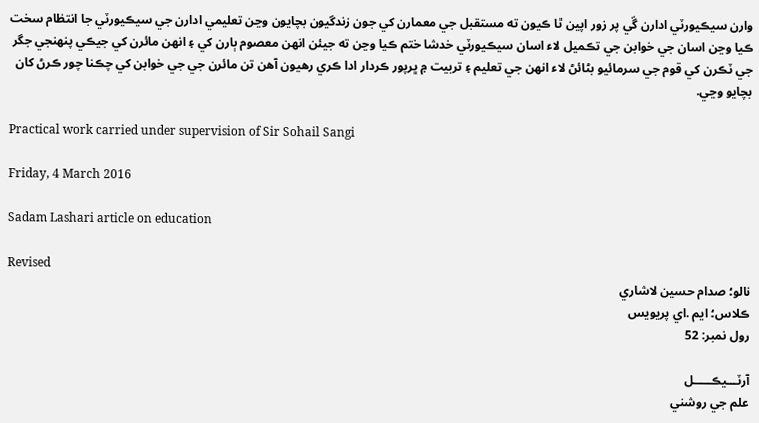وارن سيڪيورٽي ادارن ڱي پر زور اپين ٿا ڪيون ته مستقبل جي معمارن کي جون زندگيون بچايون وڃن تعليمي ادارن جي سيڪيورٽي جا انتظام سخت ڪيا وڃن اسان جي خوابن جي تڪميل لاء اسان سيڪيورٽي خدشا ختم ڪيا وڃن ته جيئن انهن معصوم ٻارن کي ۽ انهن مائرن کي جيڪي پنهنجي جگر جي ٽڪرن کي قوم جي سرمائيو بڻائڻ لاء انهن جي تعليم ۽ تربيت ۾ ڀرپور ڪردار ادا ڪري رهيون آهن تن مائرن جي جي خوابن کي چڪنا چور ڪرڻ کان بچايو وڃي.

Practical work carried under supervision of Sir Sohail Sangi

Friday, 4 March 2016

Sadam Lashari article on education

Revised
نالو؛ صدام حسين لاشاري
ڪلاس؛ ايم .اي پريويس
رول نمبر: 52

آرٽـــيڪـــــل
علم جي روشني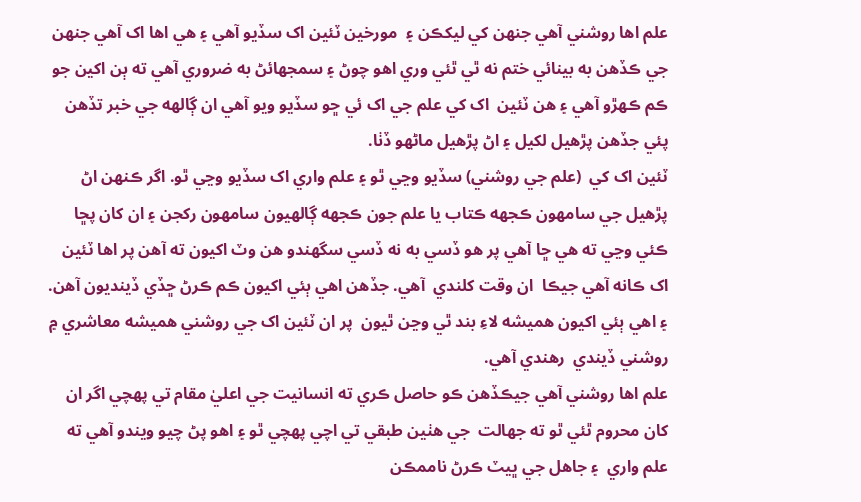علم اها روشني آهي جنهن کي ليکڪن ۽  مورخين ٽئين اک سڏيو آهي ۽ هي اها اک آهي جنهن جي ڪڏهن به بينائي ختم نه ٿي ٿئي وري اهو چوڻ ۽ سمجهائڻ به ضروري آهي ته ٻن اکين جو ڪم ڪهڙو آهي ۽ هن ٽئين  اک کي علم جي اک ئي ڇو سڏيو ويو آهي ان ڳالهه جي خبر تڏهن پئي جڏهن پڙهيل لکيل ۽ اڻ پڙهيل ماڻهو ڏٺا.
ٽئين اک کي  (علم جي روشني) سڏيو وڃي ٿو ۽ علم واري اک سڏيو وڃي ٿو. اگر ڪنهن اڻ پڙهيل جي سامهون ڪجهه ڪتاب يا علم جون ڪجهه ڳالهيون سامهون رکجن ۽ ان کان پڇا ڪئي وڃي ته هي ڇا آهي پر هو ڏسي به نه ڏسي سگهندو هن وٽ اکيون ته آهن پر اها ٽئين اک ڪانه آهي جيڪا  ان وقت کلندي  آهي. جڏهن اهي ٻئي اکيون ڪم ڪرڻ ڇڏي ڏينديون آهن.  ۽ اهي ٻئي اکيون هميشه لاءِ بند ٿي وڃن ٿيون  پر ان ٽئين اک جي روشني هميشه معاشري ۾  روشني ڏيندي  رهندي آهي.
علم اها روشني آهي جيڪڏهن ڪو حاصل ڪري ته انسانيت جي اعليٰ مقام تي پهچي اگر ان کان محروم ٿئي ٿو ته جهالت  جي هٺين طبقي تي اچي پهچي ٿو ۽ اهو پڻ چيو ويندو آهي ته علم واري  ۽ جاهل جي ڀيٽ ڪرڻ ناممڪن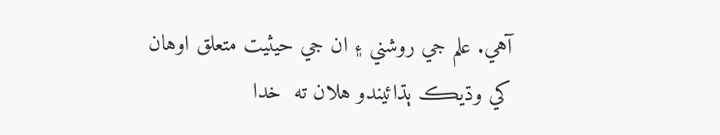آهي. علم جي روشني ۽ ان جي حيثيت متعلق اوهان کي وڌيڪ ٻڌائيندو هلان ته  خدا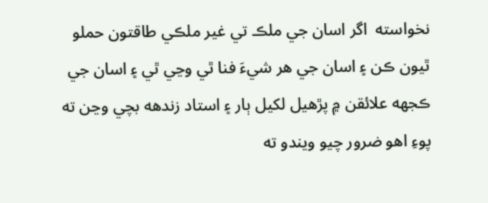نخواسته  اگر اسان جي ملڪ تي غير ملڪي طاقتون حملو  ٿيون ڪن ۽ اسان جي هر شيءَ فنا ٿي وڃي ٿي ۽ اسان جي ڪجهه علائقن ۾ پڙهيل لکيل ٻار ۽ استاد زندهه بچي وڃن ته پوءِ اهو ضرور چيو ويندو ته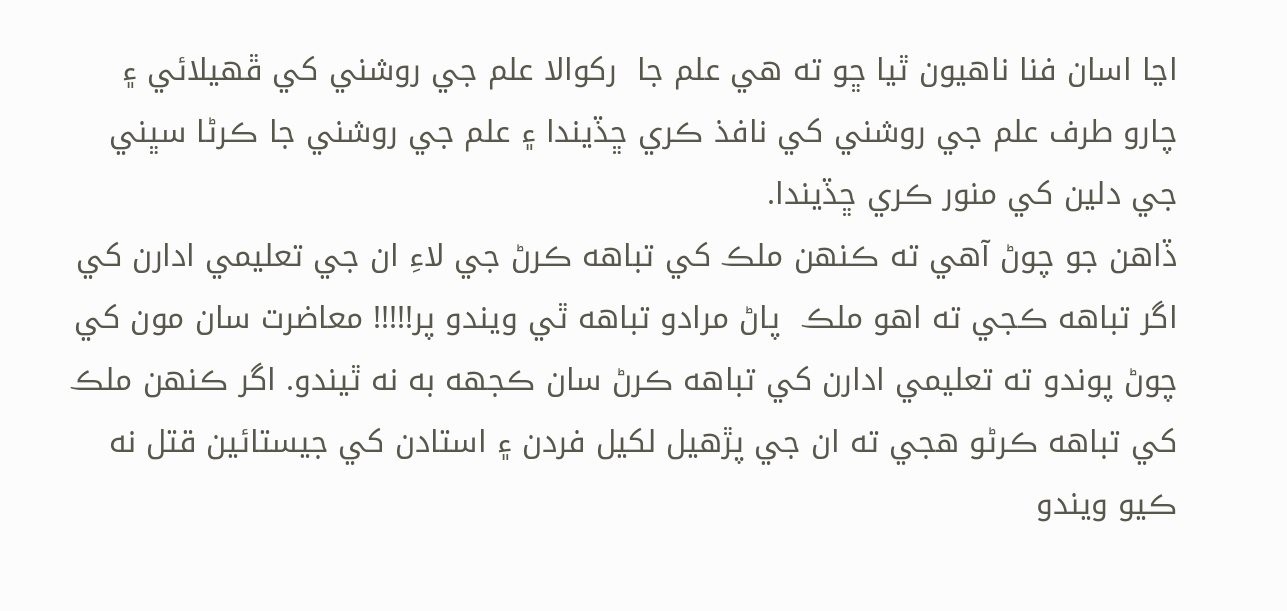اڃا اسان فنا ناهيون ٿيا ڇو ته هي علم جا  رکوالا علم جي روشني کي ڦهيلائي ۽  چارو طرف علم جي روشني کي نافذ ڪري ڇڏيندا ۽ علم جي روشني جا ڪرڻا سڀني جي دلين کي منور ڪري ڇڏيندا.
ڏاهن جو چوڻ آهي ته ڪنهن ملڪ کي تباهه ڪرڻ جي لاءِ ان جي تعليمي ادارن کي اگر تباهه ڪجي ته اهو ملڪ  پاڻ مرادو تباهه ٿي ويندو پر!!!!! معاضرت سان مون کي چوڻ پوندو ته تعليمي ادارن کي تباهه ڪرڻ سان ڪجهه به نه ٿيندو. اگر ڪنهن ملڪ کي تباهه ڪرڻو هجي ته ان جي پڙهيل لکيل فردن ۽ استادن کي جيستائين قتل نه ڪيو ويندو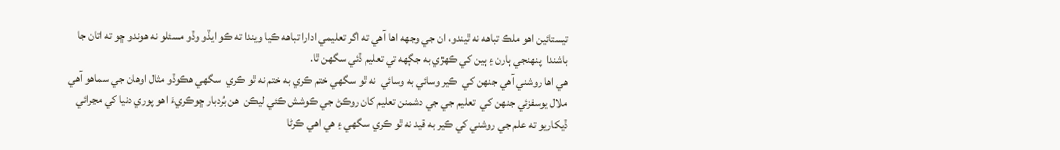تيستائين اهو ملڪ تباهه نه ٿيندو، ان جي وجهه اها آهي ته اگر تعليمي ادارا تباهه ڪيا ويندا ته ڪو ايڏو وڏو مسئلو نه هوندو ڇو ته اتان جا باشندا  پنهنجي ٻارن ۽ ٻين کي ڪهڙي به جڳهه تي تعليم ڏئي سگهن ٿا.
هي اها روشني آهي جنهن کي  ڪير وسائي به وسائي  نه ٿو سگهي ختم ڪري به ختم نه ٿو ڪري  سگهي هڪوڏو مثال اوهان جي سماهو آهي ملال يوسفزئي جنهن کي  تعليم جي جي دشمنن تعليم کان روڪڻ جي ڪوشش ڪئي ليڪن  هن بُردبار ڇوڪريءَ اهو پوري دنيا کي مڃرائي ڏيکاريو ته علم جي روشني کي ڪير به قيد نه ٿو ڪري سگهي ۽ هي اهي ڪرڻا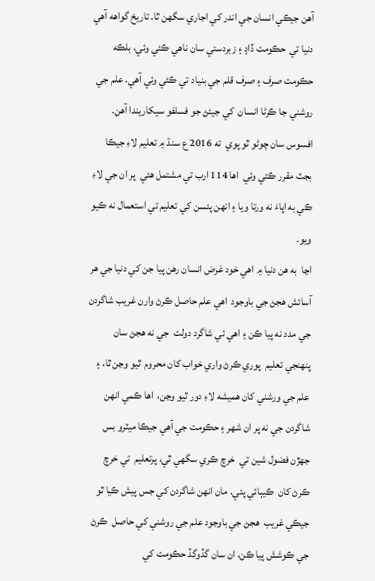آهن جيڪي انسان جي اندر کي اجاري سگهن ٿا. تاريخ گواهه آهي دنيا تي  حڪومت ڏاڍ ۽ زبردستي سان ناهي ڪئي وئي، بلڪه حڪومت صرف ۽ صرف قلم جي بنياد تي ڪئي وئي آهي. علم جي روشني جا ڪرڻا انسان  کي جيئڻ جو فسلفو سيکاريندا آهن. افسوس سان چوڻو ٿو پوي  ته 2016 ع سنڌ ۾ تعليم لاءِ جيڪا بجٽ مقرر ڪئي وئي  اها 114 ارب تي مشتمل هئي  پر ان جي لاءِ ڪي به اپاءَ نه ورتا ويا ۽ انهن پئسن کي تعليم تي استعمال نه ڪيو ويو.
اڃا  به هن دنيا ۾ اهي خود غرض انسان رهن پيا جن کي دنيا جي هر آسائش هجڻ جي باوجود  اهي علم حاصل ڪرڻ وارن غريب شاگردن جي مدد نه پيا ڪن ۽ اهي ئي شاگرد دولت  جي نه هجڻ سان  پنهنجي تعليم  پوري ڪرڻ واري خواب کان محروم  ٿيو وڃن ٿا، ۽ علم جي ورشني کان هميشه لاءِ دور ٿيو وڃن،  اها ڪمي انهن شاگردن جي نه پر ان شهر ۽ حڪومت جي آهي جيڪا ميٽرو بس جهڙن فضول شين تي  خرچ ڪري سگهي ٿي، پرتعليم  تي خرچ ڪرڻ کان  ڪيٻائي پئي. مان انهن شاگردن کي جس پيش ڪيا ٿو جيڪي غريب  هجڻ جي باوجود علم جي روشني کي حاصل  ڪرڻ جي ڪوشش پيا ڪن، ان سان گڏوگڏ حڪومت کي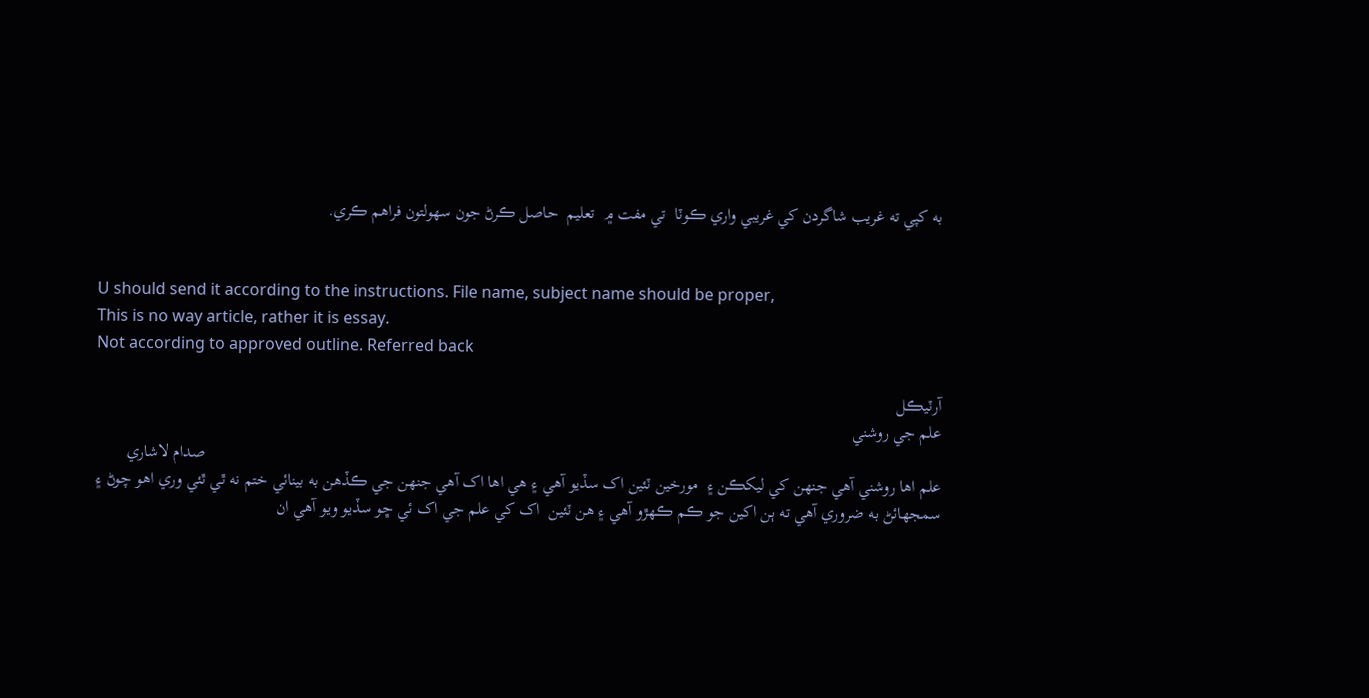به کپي ته غريب شاگردن کي غريبي واري ڪوٽا  تي مفت ۾  تعليم  حاصل ڪرڻ جون سهولتون فراهم ڪري.


U should send it according to the instructions. File name, subject name should be proper,
This is no way article, rather it is essay.
Not according to approved outline. Referred back

آرٽيڪل
علم جي روشني
                                                                                                                                                                           صدام لاشاري
علم اها روشني آهي جنهن کي ليکڪن ۽  مورخين ٽئين اک سڏيو آهي ۽ هي اها اک آهي جنهن جي ڪڏهن به بينائي ختم نه ٿي ٿئي وري اهو چوڻ ۽ سمجهائڻ به ضروري آهي ته ٻن اکين جو ڪم ڪهڙو آهي ۽ هن ٽئين  اک کي علم جي اک ئي ڇو سڏيو ويو آهي ان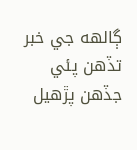ڳالهه جي خبر تڏهن پئي جڏهن پڙهيل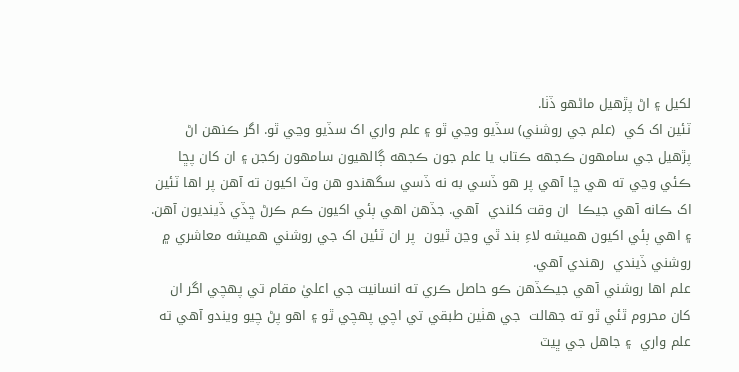لکيل ۽ اڻ پڙهيل ماڻهو ڏٺا.
ٽئين اک کي  (علم جي روشني) سڏيو وڃي ٿو ۽ علم واري اک سڏيو وڃي ٿو. اگر ڪنهن اڻ پڙهيل جي سامهون ڪجهه ڪتاب يا علم جون ڪجهه ڳالهيون سامهون رکجن ۽ ان کان پڇا ڪئي وڃي ته هي ڇا آهي پر هو ڏسي به نه ڏسي سگهندو هن وٽ اکيون ته آهن پر اها ٽئين اک ڪانه آهي جيڪا  ان وقت کلندي  آهي. جڏهن اهي ٻئي اکيون ڪم ڪرڻ ڇڏي ڏينديون آهن.  ۽ اهي ٻئي اکيون هميشه لاءِ بند ٿي وڃن ٿيون  پر ان ٽئين اک جي روشني هميشه معاشري ۾  روشني ڏيندي  رهندي آهي.
علم اها روشني آهي جيڪڏهن ڪو حاصل ڪري ته انسانيت جي اعليٰ مقام تي پهچي اگر ان کان محروم ٿئي ٿو ته جهالت  جي هٺين طبقي تي اچي پهچي ٿو ۽ اهو پڻ چيو ويندو آهي ته علم واري  ۽ جاهل جي ڀيٽ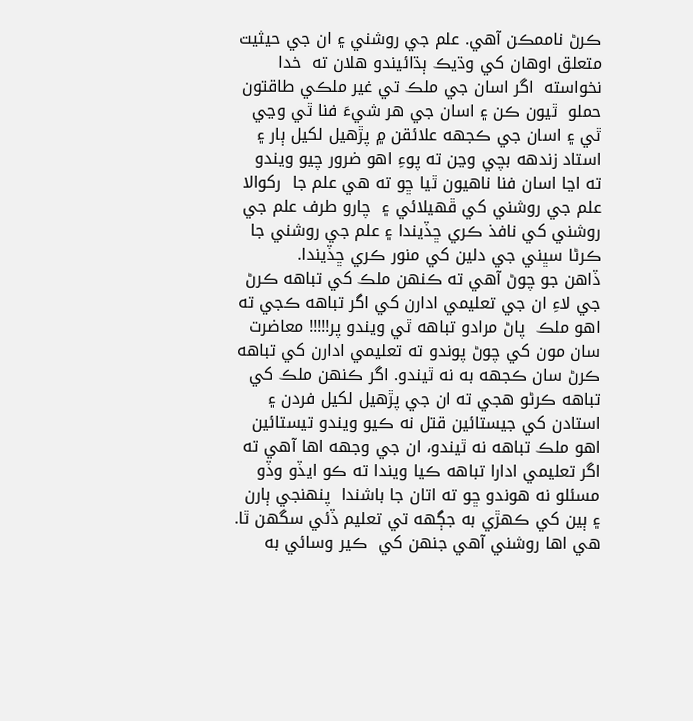ڪرڻ ناممڪن آهي. علم جي روشني ۽ ان جي حيثيت متعلق اوهان کي وڌيڪ ٻڌائيندو هلان ته  خدا نخواسته  اگر اسان جي ملڪ تي غير ملڪي طاقتون حملو  ٿيون ڪن ۽ اسان جي هر شيءَ فنا ٿي وڃي ٿي ۽ اسان جي ڪجهه علائقن ۾ پڙهيل لکيل ٻار ۽ استاد زندهه بچي وڃن ته پوءِ اهو ضرور چيو ويندو ته اڃا اسان فنا ناهيون ٿيا ڇو ته هي علم جا  رکوالا علم جي روشني کي ڦهيلائي ۽  چارو طرف علم جي روشني کي نافذ ڪري ڇڏيندا ۽ علم جي روشني جا ڪرڻا سڀني جي دلين کي منور ڪري ڇڏيندا.
ڏاهن جو چوڻ آهي ته ڪنهن ملڪ کي تباهه ڪرڻ جي لاءِ ان جي تعليمي ادارن کي اگر تباهه ڪجي ته اهو ملڪ  پاڻ مرادو تباهه ٿي ويندو پر!!!!! معاضرت سان مون کي چوڻ پوندو ته تعليمي ادارن کي تباهه ڪرڻ سان ڪجهه به نه ٿيندو. اگر ڪنهن ملڪ کي تباهه ڪرڻو هجي ته ان جي پڙهيل لکيل فردن ۽ استادن کي جيستائين قتل نه ڪيو ويندو تيستائين اهو ملڪ تباهه نه ٿيندو، ان جي وجهه اها آهي ته اگر تعليمي ادارا تباهه ڪيا ويندا ته ڪو ايڏو وڏو مسئلو نه هوندو ڇو ته اتان جا باشندا  پنهنجي ٻارن ۽ ٻين کي ڪهڙي به جڳهه تي تعليم ڏئي سگهن ٿا.
هي اها روشني آهي جنهن کي  ڪير وسائي به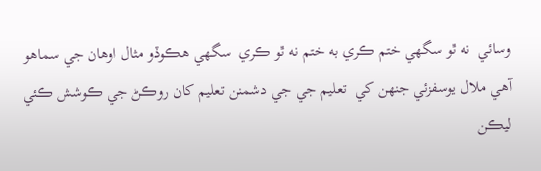وسائي  نه ٿو سگهي ختم ڪري به ختم نه ٿو ڪري  سگهي هڪوڏو مثال اوهان جي سماهو آهي ملال يوسفزئي جنهن کي  تعليم جي جي دشمنن تعليم کان روڪڻ جي ڪوشش ڪئي ليڪن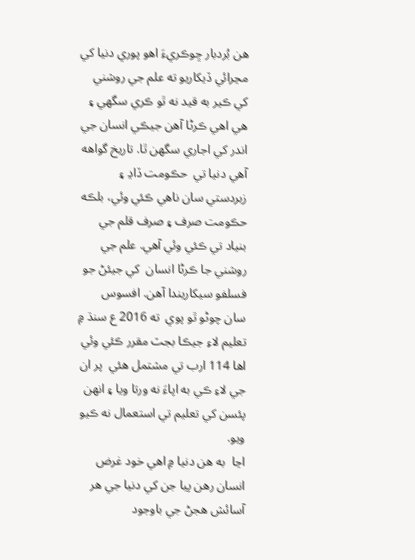هن بُردبار ڇوڪريءَ اهو پوري دنيا کي مڃرائي ڏيکاريو ته علم جي روشني کي ڪير به قيد نه ٿو ڪري سگهي ۽ هي اهي ڪرڻا آهن جيڪي انسان جي اندر کي اجاري سگهن ٿا. تاريخ گواهه آهي دنيا تي  حڪومت ڏاڍ ۽ زبردستي سان ناهي ڪئي وئي، بلڪه حڪومت صرف ۽ صرف قلم جي بنياد تي ڪئي وئي آهي. علم جي روشني جا ڪرڻا انسان  کي جيئڻ جو فسلفو سيکاريندا آهن. افسوس سان چوڻو ٿو پوي  ته 2016 ع سنڌ ۾ تعليم لاءِ جيڪا بجٽ مقرر ڪئي وئي  اها 114 ارب تي مشتمل هئي  پر ان جي لاءِ ڪي به اپاءَ نه ورتا ويا ۽ انهن پئسن کي تعليم تي استعمال نه ڪيو ويو.
اڃا  به هن دنيا ۾ اهي خود غرض انسان رهن پيا جن کي دنيا جي هر آسائش هجڻ جي باوجود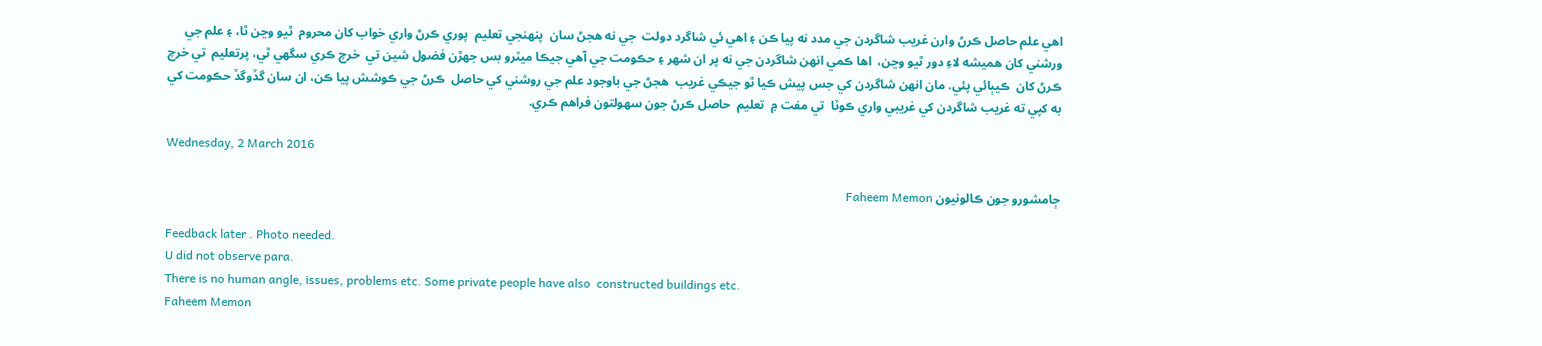اهي علم حاصل ڪرڻ وارن غريب شاگردن جي مدد نه پيا ڪن ۽ اهي ئي شاگرد دولت  جي نه هجڻ سان  پنهنجي تعليم  پوري ڪرڻ واري خواب کان محروم  ٿيو وڃن ٿا، ۽ علم جي ورشني کان هميشه لاءِ دور ٿيو وڃن،  اها ڪمي انهن شاگردن جي نه پر ان شهر ۽ حڪومت جي آهي جيڪا ميٽرو بس جهڙن فضول شين تي  خرچ ڪري سگهي ٿي، پرتعليم  تي خرچ ڪرڻ کان  ڪيٻائي پئي. مان انهن شاگردن کي جس پيش ڪيا ٿو جيڪي غريب  هجڻ جي باوجود علم جي روشني کي حاصل  ڪرڻ جي ڪوشش پيا ڪن، ان سان گڏوگڏ حڪومت کي به کپي ته غريب شاگردن کي غريبي واري ڪوٽا  تي مفت ۾  تعليم  حاصل ڪرڻ جون سهولتون فراهم ڪري.

Wednesday, 2 March 2016

ڄامشورو جون ڪالونيون Faheem Memon

Feedback later . Photo needed.
U did not observe para.
There is no human angle, issues, problems etc. Some private people have also  constructed buildings etc.
Faheem Memon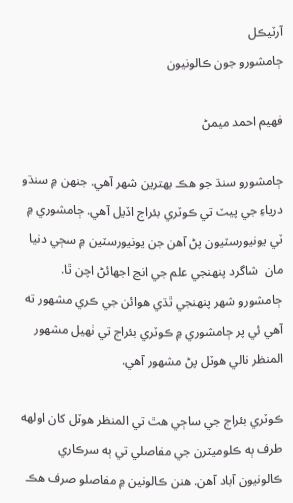آرٽيڪل
ڄامشورو جون ڪالونيون

فهيم احمد ميمڻ

ڄامشورو سنڌ جو هڪ بهترين شهر آهي. جنهن ۾ سنڌو درياءِ جي پيٽ تي ڪوٽري بئراج اڏيل آهي. ڄامشوري ۾ ٽي يونيورسٽيون پڻ آهن جن يونيورسٽين ۾ سڄي دنيا مان  شاگرد پنهنجي علم جي انڃ اجهائڻ اچن ٿا. ڄامشورو شهر پنهنجي ٿڌي هوائن جي ڪري مشهور ته آهي ئي پر ڄامشوري ۾ ڪوٽري بئراج تي ٺهيل مشهور المنظر نالي هوٽل پڻ مشهور آهي.

ڪوٽري بئراج جي ساڄي هٿ تي المنظر هوٽل کان اولهه  طرف ٻه ڪلوميٽرن جي مفاصلي تي ٻه سرڪاري ڪالونيون آباد آهن. هنن ڪالونين ۾ مفاصلو صرف هڪ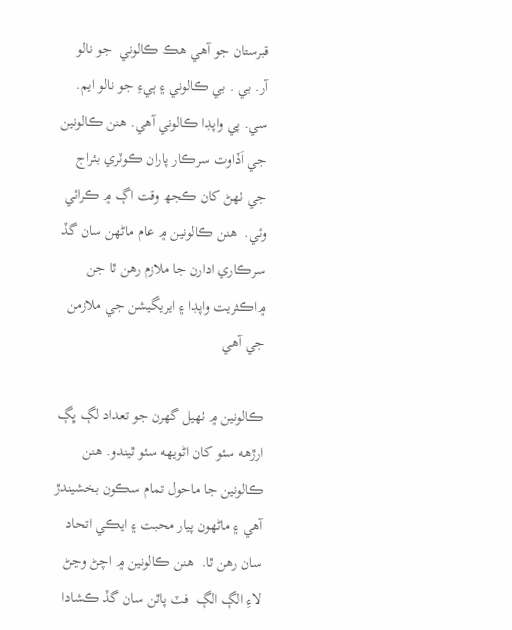قبرستان جو آهي هڪ ڪالوني  جو نالو آر. بي . بي ڪالوني ۽ ٻيءِ جو نالو ايم. سي. پي واپڊا ڪالوني آهي. هنن ڪالونين جي اَڏاوت سرڪار پاران ڪوٽري بئراج جي ٺهڻ کان ڪجھ وقت اڳ ۾ ڪرائي وئي.  هنن ڪالونين ۾ عام ماڻهن سان گڏ سرڪاري ادارن جا ملازم رهن ٿا جن ۾اڪثريت واپڊا ۽ ايريگيشن جي ملازمن جي آهي

ڪالونين ۾ ٺهيل گهرن جو تعداد لڳ ڀڳ ارڙهه سئو کان اڻويهه سئو ٿيندو. هنن ڪالونين جا ماحول تمام سڪون بخشيندڙ آهي ۽ ماڻهون پيار محبت ۽ ايڪي اتحاد  سان رهن ٿا.  هنن ڪالونين ۾ اچڻ وڃڻ لاءِ الڳ الڳ  فٽ پاٿن سان گڏ ڪشادا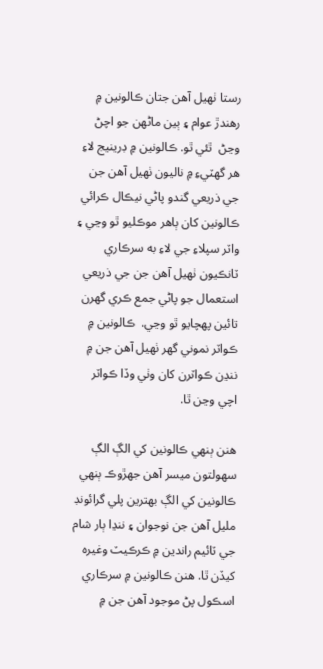رستا ٺهيل آهن جتان ڪالونين ۾ رهندڙ عوام ۽ ٻين ماڻهن جو اچڻ وڃڻ  ٿئي ٿو. ڪالونين ۾ ڊرينيج لاءِ هر گهٽيءِ ۾ ناليون ٺهيل آهن جن جي ذريعي گندو پاڻي نيڪال ڪرائي ڪالونين کان ٻاهر موڪليو ٿو وڃي ۽ واٽر سپلاءِ جي لاءِ به سرڪاري ٽانڪيون ٺهيل آهن جن جي ذريعي استعمال جو پاڻي جمع ڪري گهرن تائين پهچايو ٿو وڃي.  ڪالونين ۾ ڪواٽر نموني گهر ٺهيل آهن جن ۾ ننڍن ڪواٽرن کان وٺي وڏا ڪواٽر  اچي وڃن ٿا.

هنن ٻنهي ڪالونين کي الڳ الڳ سهولتون ميسر آهن جهڙوڪ ٻنهي ڪالونين کي الڳ بهترين پلي گرائونڊ مليل آهن جن نوجوان ۽ ننڍا ٻار شام جي ٽائيم راندين ۾ ڪرڪيٽ وغيره کيڏن ٿا. هنن ڪالونين ۾ سرڪاري اسڪول پڻ موجود آهن جن ۾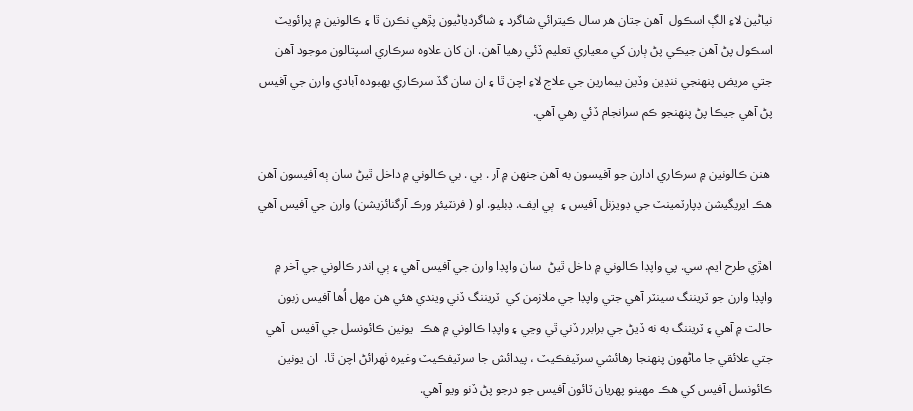نياڻين لاءِ الڳ اسڪول  آهن جتان هر سال ڪيترائي شاگرد ۽ شاگردياڻيون پڙهي نڪرن ٿا ۽ ڪالونين ۾ پرائويٽ اسڪول پڻ آهن جيڪي پڻ ٻارن کي معياري تعليم ڏئي رهيا آهن. ان کان علاوه سرڪاري اسپتالون موجود آهن جتي مريض پنهنجي ننڍين وڏين بيمارين جي علاج لاءِ اچن ٿا ۽ ان سان گڏ سرڪاري بهبوده آبادي وارن جي آفيس پڻ آهي جيڪا پڻ پنهنجو ڪم سرانجام ڏئي رهي آهي.

 هنن ڪالونين ۾ سرڪاري ادارن جو آفيسون به آهن جنهن ۾ آر . بي . بي ڪالوني ۾ داخل ٿيڻ سان ٻه آفيسون آهن هڪ ايريگيشن ڊپارٽمينٽ جي ڊويزنل آفيس ۽  ٻي ايف. ڊبليو. او ( فرنٽيئر ورڪ آرگنائزيشن) وارن جي آفيس آهي

اهڙي طرح ايم. سي. پي واپڊا ڪالوني ۾ داخل ٿيڻ  سان واپڊا وارن جي آفيس آهي ۽ ٻي اندر ڪالوني جي آخر ۾ واپڊا وارن جو ٽريننگ سينٽر آهي جتي واپڊا جي ملازمن کي  ٽريننگ ڏني ويندي هئي هن مهل اُها آفيس زبون حالت ۾ آهي ۽ ٽريننگ به نه ڏيڻ جي برابرر ڏني ٿي وڃي ۽ واپڊا ڪالوني ۾ هڪ  يونين ڪائونسل جي آفيس  آهي جتي علائقي جا ماڻهون پنهنجا رهائشي سرٽيفڪيٽ ، پيدائش جا سرٽيفڪيٽ وغيره ٺهرائڻ اچن ٿا.  ان يونين ڪائونسل آفيس کي هڪ مهينو پهريان ٽائون آفيس جو درجو پڻ ڏنو ويو آهي.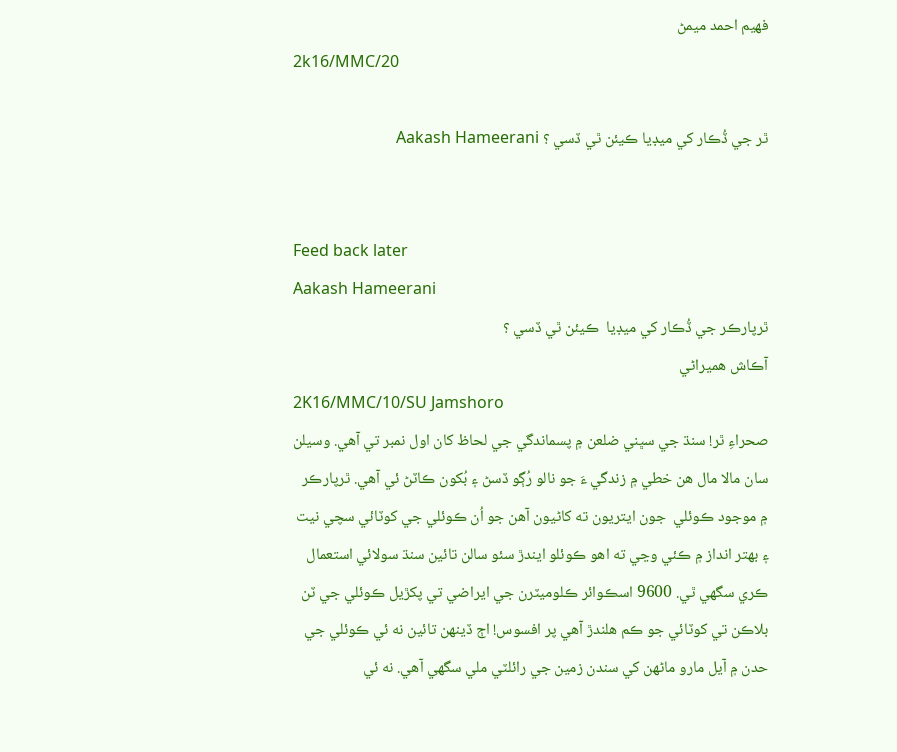فهيم احمد ميمڻ
2k16/MMC/20

ٿر جي ڏُڪار کي ميڊيا ڪيئن ٿي ڏسي ؟ Aakash Hameerani


Feed back later
Aakash Hameerani
ٿرپارڪر جي ڏُڪار کي ميڊيا  ڪيئن ٿي ڏسي ؟
آڪاش هميراڻي
2K16/MMC/10/SU Jamshoro
صحراءِ ٿر! سنڌ جي سڀني ضلعن ۾ پسماندگي جي لحاظ کان اول نمبر تي آهي. وسيلن سان مالا مال هن خطي ۾ زندگي ءَ جو نالو رُڳو ڏسڻ ۽ بُکون ڪاٽڻ ئي آهي. ٿرپارڪر ۾ موجود ڪوئلي  جون ايتريون ته کاڻيون آهن جو اُن ڪوئلي جي کوٽائي سچي نيت ۽ بهتر انداز ۾ ڪئي وڃي ته اهو ڪوئلو ايندڙ سئو سالن تائين سنڌ سولائي استعمال ڪري سگهي ٿي. 9600 اسڪوائر ڪلوميٽرن جي ايراضي تي پکڙيل ڪوئلي جي ٽن بلاڪن تي کوٽائي جو ڪم هلندڙ آهي پر افسوس! اڄ ڏينهن تائين نه ئي ڪوئلي جي حدن ۾ آيل مارو ماڻهن کي سندن زمين جي رائلٽي ملي سگهي آهي. نه ئي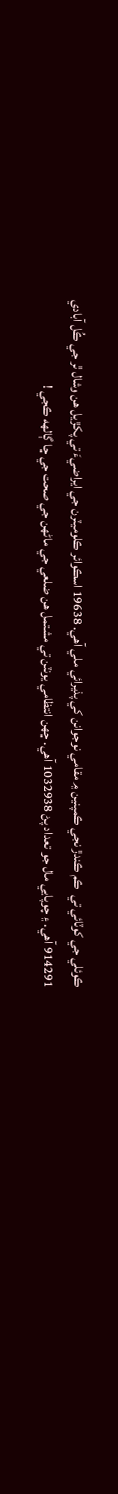ڪوئلي جي کوٽائي تي  ڪم ڪندڙ نجي ڪمپنين ۾ مقامي نوجوانن کي پذيرائي ملي آهي. 19638 اسڪوائر ڪلوميٽرن جي ايراضيءَ تي پکڙيل هن وشال ٿر جي ڪُل آبادي 914291 آهي. ۽ چوپايي مال جو تعداد پڻ 1032938 آهي. ڇهن انتظامي يونٽن تي مشتمل هن ضلعي جي ماڻهن جي صحت جي ڇا ڳالهه ڪجي !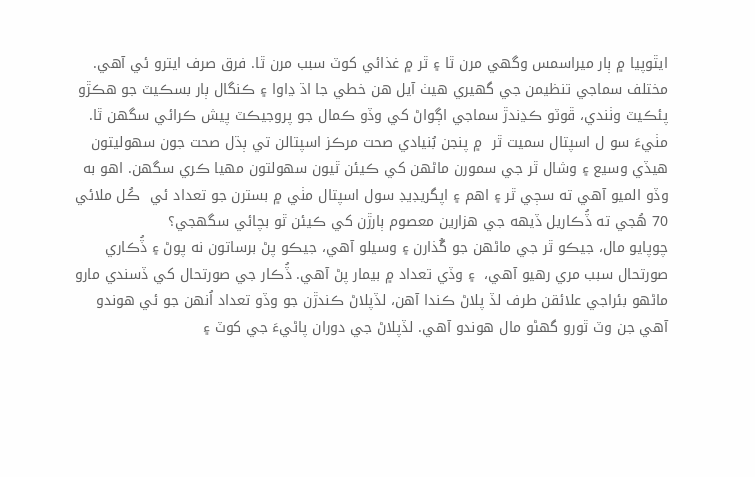ايٿوپيا ۾ ٻار ميراسمس وگهي مرن ٿا ۽ ٿر ۾ غذائي کوٽ سبب مرن ٿا. فرق صرف ايترو ئي آهي. مختلف سماجي تنظيمن جي گهيري هيٺ آيل هن خطي جا اڌ ڍاوا ۽ ڪنگال ٻار بسڪيٽ جو هڪڙو پئڪيٽ وٺندي، ڦوٽو ڪڍندڙ سماجي اڳواڻ کي وڏو ڪمال جو پروجيڪٽ پيش ڪرائي سگهن ٿا.
مٺيءَ سو ل اسپتال سميت ٿر  ۾ پنجن بُنيادي صحت مرڪز اسپتالن تي ٻڌل صحت جون سهوليتون هيڏي وسيع ۽ وشال ٿر جي سمورن ماڻهن کي ڪيئن ٿيون سهولتون مهيا ڪري سگهن. اهو به وڏو الميو آهي ته سڄي ٿر ۽ اهم ۽ اپگريڊيڊ سول اسپتال مٺي ۾ بسترن جو تعداد ئي  ڪُل ملائي 70 هُجي ته ڏُڪاريل ڏيهه جي هزارين معصوم ٻارڙن کي ڪيئن ٿو بچائي سگهجي؟
چوپايو مال، جيڪو ٿر جي ماڻهن جو گُذارن ۽ وسيلو آهي، جيڪو پڻ برساتون نه پوڻ ۽ ڏُڪاري صورتحال سبب مري رهيو آهي،  ۽ وڏي تعداد ۾ بيمار پڻ آهي. ڏُڪار جي صورتحال کي ڏسندي مارو ماڻهو بئراجي علائقن طرف لڏ پلاڻ ڪندا آهن، لڏپلاڻ ڪندڙن جو وڏو تعداد اُنهن جو ئي هوندو آهي جن وٽ ٿورو گهڻو مال هوندو آهي. لڏپلاڻ جي دوران پاڻيءَ جي کوٽ ۽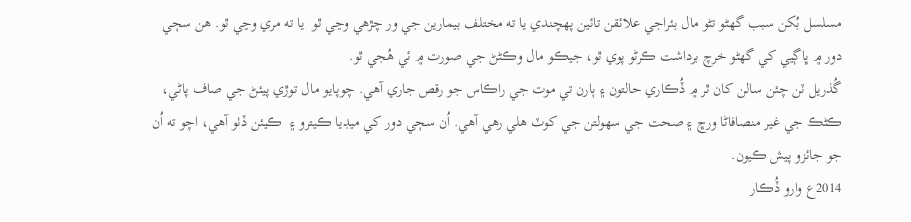مسلسل بُکن سبب گهڻو تڻو مال بئراجي علائقن تائين پهچندي يا ته مختلف بيمارين جي ور چڙهي وڃي ٿو  يا ته مري وڃي ٿو. هن سڄي دور ۾ ڀاڳيي کي گهڻو خرچ برداشت ڪرڻو پوي ٿو، جيڪو مال وڪڻڻ جي صورت ۾ ئي هُجي ٿو.
گُذريل ٽن چئن سالن کان ٿر ۾ ڏُڪاري حالتون ۽ ٻارن تي موت جي راڪاس جو رقص جاري آهي. چوپايو مال توڙي پيئڻ جي صاف پاڻي، ڪڻڪ جي غير منصافاڻا ورڇ ۽ صحت جي سهولتن جي کوٽ هلي رهي آهي. اُن سڄي دور کي ميڊيا ڪيترو ۽  ڪيئن ڏٺو آهي، اچو ته اُن جو جائزو پيش ڪيون.
2014ع وارو ڏُڪار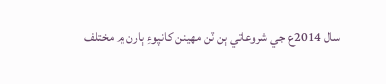سال 2014ع جي شروعاتي ٻن ٽن مهينن کانپوءِ ٻارن ۾ مختلف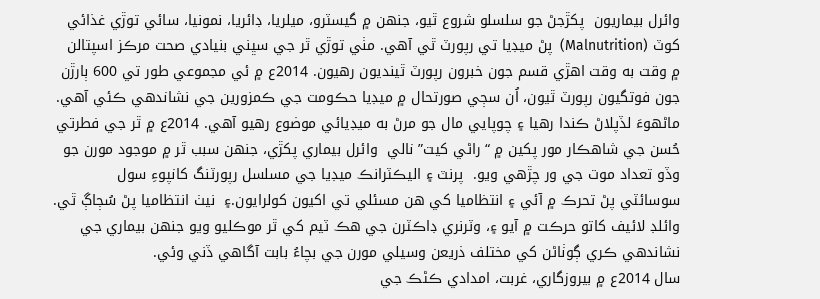وائرل بيماريون  پکڙجڻ جو سلسلو شروع ٿيو، جنهن ۾ گيسٽرو، ميلريا، ڊائريا، نمونيا، سائي توڙي غذائي کوٽ (Malnutrition)  پڻ ميڊيا تي رپورٽ ٿي آهي. مٺي توڙي ٿر جي سڀني بنيادي صحت مرڪز اسپتالن ۾ وقت به وقت اهڙي قسم جون خبرون رپورٽ ٿينديون رهيون. 2014ع ۾ ئي مجموعي طور تي 600 ٻارڙن جون فوتگيون رپورٽ ٿيون، اُن سڄي صورتحال ۾ ميڊيا حڪومت جي ڪمزورين جي نشاندهي ڪئي آهي. ماڻهوءَ لڏپلاڻ ڪندا رهيا ۽ چوپايي مال جو مرڻ به ميڊيائي موضوع رهيو آهي. 2014ع ۾ ٿر جي فطرتي حُسن جي شاهڪار مور پکين ۾ “راڻي کيت” نالي  وائرل بيماري پکڙي، جنهن سبب ٿر ۾ موجود مورن جو وڏو تعداد موت جي ور چڙهي ويو.  پرنٽ ۽ اليڪٽرانڪ ميڊيا جي مسلسل رپورٽنگ کانپوءِ سول سوسائٽي پڻ تحرڪ ۾ آئي ۽ انتظاميا کي هن مسئلي تي اکيون کولرايون.۽  نيٺ انتظاميا پڻ سُڄاڳ ٿي. وائلڊ لائيف کاتو حرڪت ۾ آيو ۽، وٽرنري ڊاڪٽرن جي هڪ ٽيم کي ٿر موڪليو ويو جنهن بيماري جي نشاندهي ڪري ڳوٺاڻن کي مختلف ذريعن وسيلي مورن جي بچاءُ بابت آگاهي ڏني وئي.
سال 2014ع ۾ بيروزگاري، غربت، امدادي ڪڻڪ جي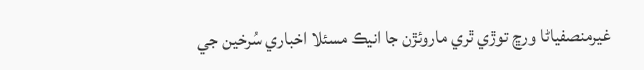غيرمنصفياڻا ورڇ توڙي ٿري ماروئڙن جا انيڪ مسئلا اخباري سُرخين جي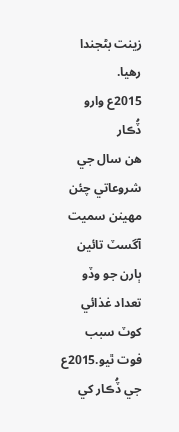زينت بڻجندا رهيا.
2015ع وارو ڏُڪار
هن سال جي شروعاتي چئن مهينن سميت آگسٽ تائين ٻارن جو وڏو تعداد غذائي کوٽ سبب  فوت ٿيو.2015ع جي ڏُڪار کي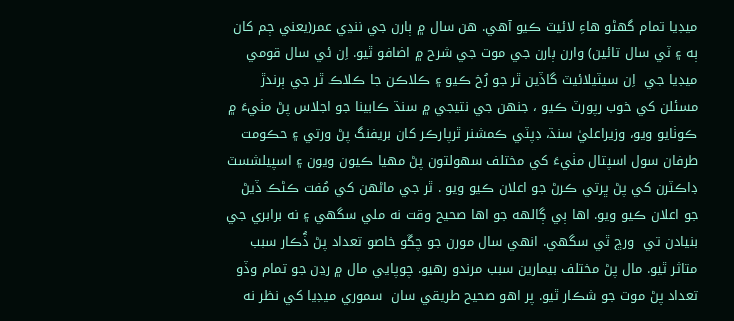ميڊيا تمام گهڻو هاءِ لائيٽ ڪيو آهي. هن سال ۾ ٻارن جي ننڍي عمر(يعني ڄم کان ٻه ۽ ٽي سال تائين) وارن ٻارن جي موت جي شرح ۾ اضافو ٿيو. اِن ئي سال قومي ميڊيا جي  اِن سيٽيلائيٽ گاڏين ٿر جو رُخ ڪيو ۽ ڪلاڪن جا ڪلاڪ ٿر جي ٻرندڙ مسئلن کي خوب رپورٽ ڪيو ، جنهن جي نتيجي ۾ سنڌ ڪابينا جو اجلاس پڻ مٺيءَ ۾ ڪوٺايو ويو، وزيراعليٰ سنڌ، ڊپٽي ڪمشنر ٿرپارڪر کان بريفنگ پڻ ورتي ۽ حڪومت طرفان سول اسپتال مٺيءَ کي مختلف سهولتون پڻ مهيا ڪيون ويون ۽ اسپيلشسٽ ڊاڪٽرن کي پڻ ڀرتي ڪرڻ جو اعلان ڪيو ويو . ٿر جي ماڻهن کي مُفت ڪڻڪ ڏيڻ جو اعلان ڪيو ويو. اها ٻي ڳالهه جو اها صحيح وقت نه ملي سگهي ۽ نه برابري جي بنيادن تي  ورڇ ٿي سگهي. انهي سال مورن جو چڱو خاصو تعداد پڻ ڏُڪار سبب متاثر ٿيو. مال پڻ مختلف بيمارين سبب مرندو رهيو. چوپايي مال ۾ رڍن جو تمام وڏو تعداد پڻ موت جو شڪار ٿيو. پر اهو صحيح طريقي سان  سموري ميڊيا کي نظر نه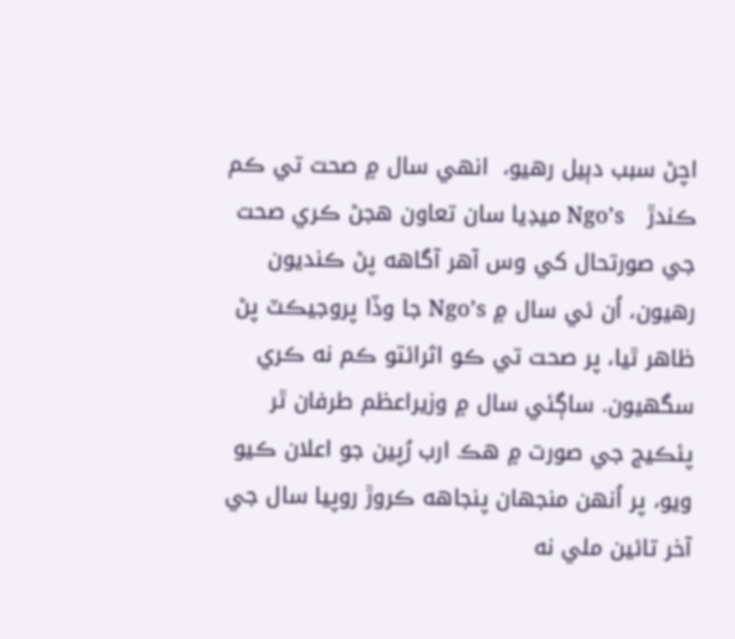اچڻ سبب دٻيل رهيو،  انهي سال ۾ صحت تي ڪم ڪندڙ   Ngo’s ميڊيا سان تعاون هجڻ ڪري صحت جي صورتحال کي وس آهر آگاهه پڻ ڪنديون رهيون، اُن ئي سال ۾ Ngo’s جا وڏا پروجيڪٽ پڻ ظاهر ٿيا، پر صحت تي ڪو اثرائتو ڪم نه ڪري سگهيون. ساڳئي سال ۾ وزيراعظم طرفان ٿر پئڪيج جي صورت ۾ هڪ ارب رُپين جو اعلان ڪيو ويو، پر اُنهن منجهان پنجاهه ڪروڙ روپيا سال جي آخر تائين ملي نه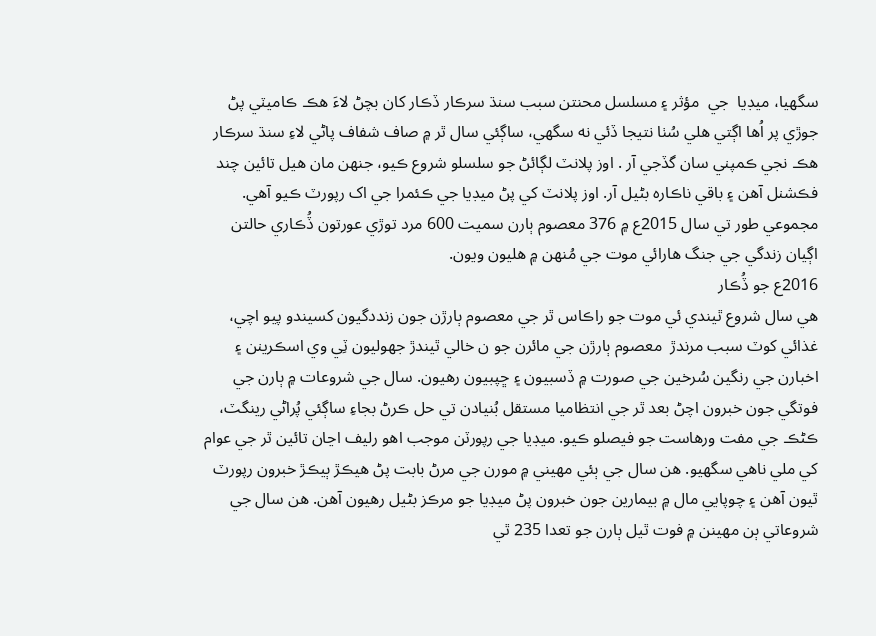سگهيا، ميڊيا  جي  مؤثر ۽ مسلسل محنتن سبب سنڌ سرڪار ڏڪار کان بچڻ لاءَ هڪ ڪاميٽي پڻ جوڙي پر اُها اڳتي هلي سُٺا نتيجا ڏئي نه سگهي، ساڳئي سال ٿر ۾ صاف شفاف پاڻي لاءِ سنڌ سرڪار هڪ نجي ڪمپني سان گڏجي آر . اوز پلانٽ لڳائڻ جو سلسلو شروع ڪيو، جنهن مان هيل تائين چند فڪشنل آهن ۽ باقي ناڪاره بڻيل آر. اوز پلانٽ کي پڻ ميڊيا جي ڪئمرا جي اک رپورٽ ڪيو آهي.
مجموعي طور تي سال 2015ع ۾ 376 معصوم ٻارن سميت 600 مرد توڙي عورتون ڏُڪاري حالتن اڳيان زندگي جي جنگ هارائي موت جي مُنهن ۾ هليون ويون.
2016ع جو ڏُڪار
هي سال شروع ٿيندي ئي موت جو راڪاس ٿر جي معصوم ٻارڙن جون زنددگيون کسيندو پيو اچي، غذائي کوٽ سبب مرندڙ  معصوم ٻارڙن جي مائرن جو ن خالي ٿيندڙ جهوليون ٽِي وي اسڪرينن ۽ اخبارن جي رنگين سُرخين جي صورت ۾ ڏسبيون ۽ ڇپبيون رهيون. سال جي شروعات ۾ ٻارن جي فوتگي جون خبرون اچڻ بعد ٿر جي انتظاميا مستقل بُنيادن تي حل ڪرڻ بجاءِ ساڳئي پُراڻي رينگٽ، ڪڻڪ جي مفت ورهاست جو فيصلو ڪيو. ميڊيا جي رپورٽن موجب اهو رليف اڃان تائين ٿر جي عوام کي ملي ناهي سگهيو. هن سال جي ٻئي مهيني ۾ مورن جي مرڻ بابت پڻ هيڪڙ ٻيڪڙ خبرون رپورٽ ٿيون آهن ۽ چوپايي مال ۾ بيمارين جون خبرون پڻ ميڊيا جو مرڪز بڻيل رهيون آهن. هن سال جي شروعاتي ٻن مهينن ۾ فوت ٿيل ٻارن جو تعدا 235 ٿي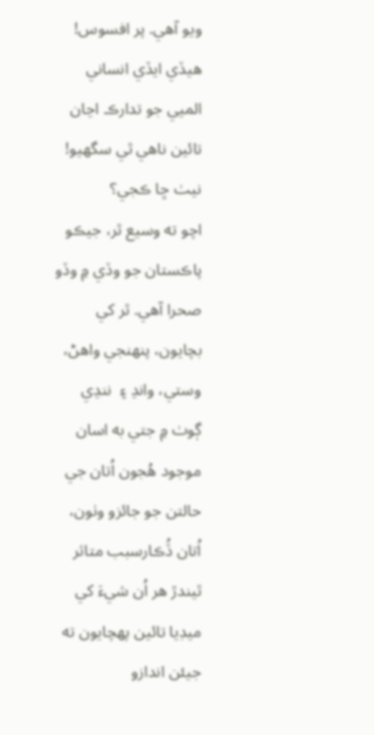ويو آهي. پر افسوس! هيڏي ايڏي انساني الميي جو تدارڪ اڃان تائين ناهي ٿي سگهيو!
نيٺ ڇا ڪجي؟
اچو ته وسيع ٿر، جيڪو پاڪستان جو وڏي ۾ وڏو صحرا آهي. ٿر کي بچايون، پنهنجي واهڻ، وستي، وانڍ ۽  ننڍي ڳوٺ ۾ جتي به اسان موجود هُجون اُتان جي حالتن جو جائزو وٺون، اُتان ڏُڪارسبب متاثر ٿيندڙ هر اُن شيءَ کي ميڊيا تائين پهچايون ته جيئن اندازو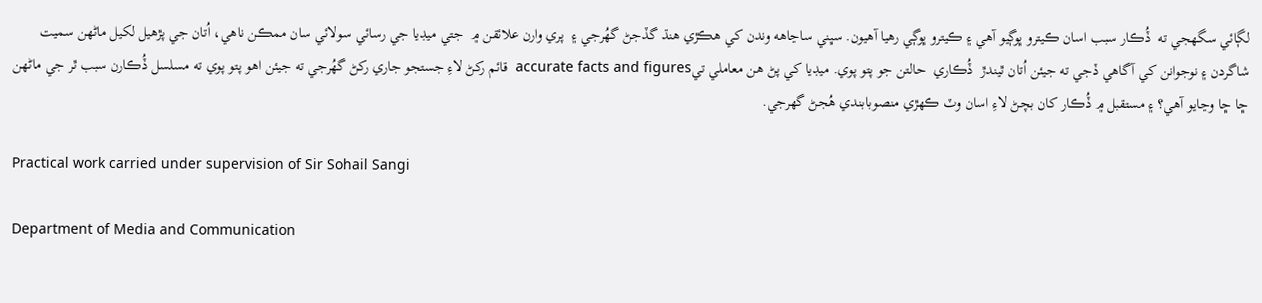لڳائي سگهجي ته  ڏُڪار سبب اسان ڪيترو ڀوڳيو آهي ۽ ڪيترو ڀوڳي رهيا آهيون. سڀني ساڃاهه وندن کي هڪڙي هنڌ گڏجڻ گهُرجي ۽  پري وارن علائقن ۾  جتي ميڊيا جي رسائي سولائي سان ممڪن ناهي، اُتان جي پڙهيل لکيل ماڻهن سميت شاگردن ۽ نوجوانن کي آگاهي ڏجي ته جيئن اُتان ٿيندڙ  ڏُڪاري  حالتن جو پتو پوي. ميڊيا کي پڻ هن معاملي تيaccurate facts and figures  قائم رکڻ لاءِ جستجو جاري رکڻ گهُرجي ته جيئن اهو پتو پوي ته مسلسل ڏُڪارن سبب ٿر جي ماڻهن ڇا ڇا وڃايو آهي؟ ۽ مستقبل ۾ ڏُڪار کان بچڻ لاءِ اسان وٽ ڪهڙي منصوبابندي هُجڻ گهرجي.

Practical work carried under supervision of Sir Sohail Sangi

Department of Media and Communication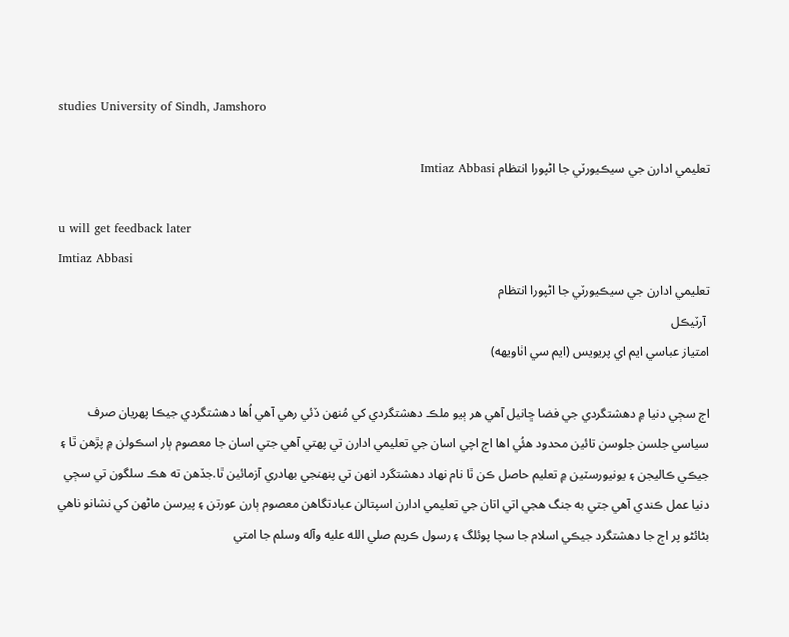studies University of Sindh, Jamshoro

تعليمي ادارن جي سيڪيورٽي جا اڻپورا انتظام Imtiaz Abbasi

u will get feedback later
Imtiaz Abbasi
تعليمي ادارن جي سيڪيورٽي جا اڻپورا انتظام
 آرٽيڪل
امتياز عباسي ايم اي پريويس (ايم سي اٺاويهه)

اڄ سڄي دنيا ۾ دهشتگردي جي فضا ڇانيل آهي هر ٻيو ملڪ دهشتگردي کي مُنهن ڏئي رهي آهي اُها دهشتگردي جيڪا پهريان صرف سياسي جلسن جلوسن تائين محدود هئُي اها اڄ اچي اسان جي تعليمي ادارن تي پهتي آهي جتي اسان جا معصوم ٻار اسڪولن ۾ پڙهن ٿا ۽ جيڪي ڪاليجن ۽ يونيورسٽين ۾ تعليم حاصل ڪن ٿا نام نهاد دهشتگرد انهن تي پنهنجي بهادري آزمائين ٿا.جڏهن ته هڪ سلگون تي سڄي دنيا عمل ڪندي آهي جتي به جنگ هجي اتي اتان جي تعليمي ادارن اسپتالن عبادتگاهن معصوم ٻارن عورتن ۽ پيرسن ماڻهن کي نشانو ناهي بڻائڻو پر اڄ جا دهشتگرد جيڪي اسلام جا سچا پوئلگ ۽ رسول ڪريم صلي الله عليه وآله وسلم جا امتي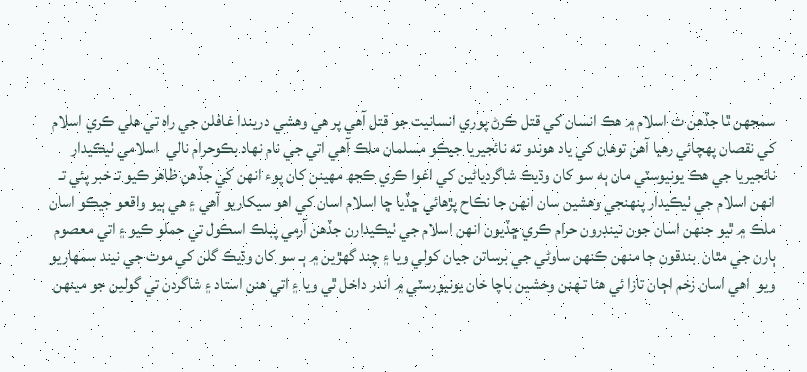سمجهن ٿا جڏهن ت اسلام ۾ هڪ انسان کي قتل ڪرڻ پوري انسانيت جو قتل آهي پر هي وهشي دريندا غافلن جي راه تي هلي ڪري اسلام کي نقصان پهچائي رهيا آهن توهان کي ياد هوندو ته نائجيريا جيڪو مسلمان ملڪ آهي اتي جي نام نهاد بڪوحرام نالي  اسلامي ٺيڪيدار نائجيريا جي هڪ يونيوسٽي مان ٻه سو کان وڌيڪ شاگردياڻين کي اغوا ڪري ڪجھ مهينن کان پوء انهن کي جڏهن ظاهر ڪيو تـ خبر پئي تـ انهن اسلام جي ٺيڪيدار پنهنجي وهشين سان انهن جا نڪاح پڙهائي ڇڏيا ڇا اسلام اسان کي اهو سيکاريو آهي ۽ هي ٻيو واقعو جيڪو اسان ملڪ ۾ ٿيو جنهن اسان جون نينڊرون حرام ڪري ڇڏيون انهن اسلام جي ٺيڪيدارن جڏهن آرمي پبلڪ اسڪول تي حملو ڪيو ۽ اتي معصوم ٻارن جي مٿان  بندقون جا منهن ڪنهن ساوڻي جي برساتن جيان کولي ويا ۽ چند گهڙين ۾ ٻـ سو کان وڌيڪ گلن کي موت جي نيند سمهاريو ويو  اهي اسان زخم اڄان تازا ئي هئا تـهنن وحشين باچا خان يونيورسٽي ۾ اندر داخل ٿي ويا ۽ اتي هنن استاد ۽ شاگردن تي گولين جو مينهن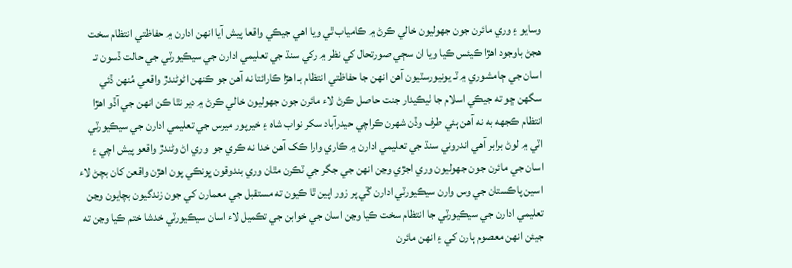وسايو ۽ وري مائرن جون جهوليون خالي ڪرڻ ۾ ڪامياب ٿي ويا اهي جيڪي واقعا پيش آيا انهن ادارن ۾ حفاظتي انتظام سخت هجڻ باوجود اهڙا ڪيئس ڪيا ويا ان سڄي صورتحال کي نظر ۾ رکي سنڌ جي تعليمي ادارن جي سيڪيورٽي جي حالت ڏسون تـ  اسان جي ڄامشوري ۾ ٽـ يونيورسٽيون آهن انهن جا حفاظتي انتظام بـ اهڙا ڪارائتا نه آهن جو ڪنهن اڻوڻندڙ واقعي مُنهن ڏئي سگهن ڇو ته جيڪي اسلام جا ٺيڪيدار جنت حاصل ڪرڻ لاء مائرن جون جهوليون خالي ڪرڻ ۾ دير نٿا ڪن انهن جي آڏو اهڙا انتظام ڪجهه به نه آهن ٻئي طرف وڏن شهرن ڪراچي حيدرآباد سکر نواب شاه ۽ خيرپور ميرس جي تعليمي ادارن جي سيڪيورٽي اٽي ۾ لوڻ برابر آهي اندروني سنڌ جي تعليمي ادارن ۾ ڪاري وارا ڪک آهن خدا نه ڪري جو  وري اڻ وڻندڙ واقعو پيش اچي ۽ اسان جي مائرن جون جهوليون وري اجڙي وڃن انهن جي جگر جي ٽڪرن مٿان وري بندوقون ڀونڪي پون اهڙن واقعن کان بچڻ لاء اسين پاڪستان جي وس وارن سيڪيورٽي ادارن ڱي پر زور اپين ٿا ڪيون ته مستقبل جي معمارن کي جون زندگيون بچايون وڃن تعليمي ادارن جي سيڪيورٽي جا انتظام سخت ڪيا وڃن اسان جي خوابن جي تڪميل لاء اسان سيڪيورٽي خدشا ختم ڪيا وڃن ته جيئن انهن معصوم ٻارن کي ۽ انهن مائرن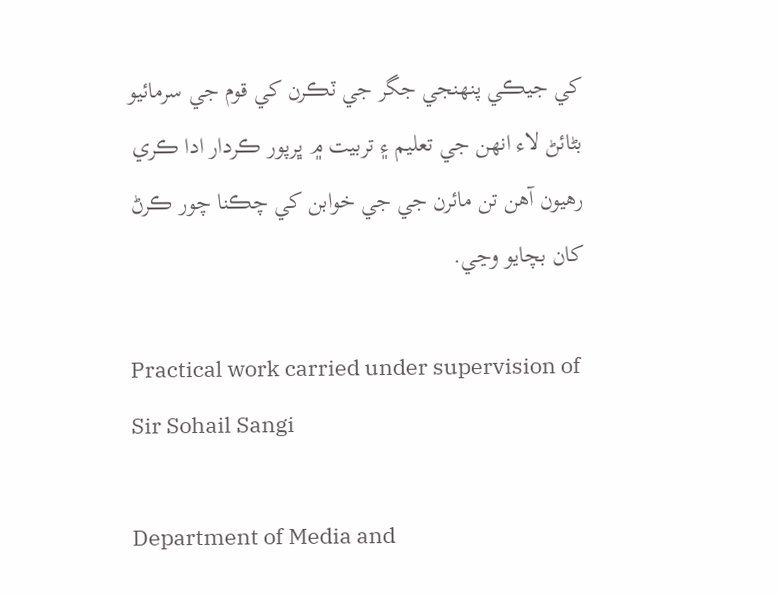کي جيڪي پنهنجي جگر جي ٽڪرن کي قوم جي سرمائيو بڻائڻ لاء انهن جي تعليم ۽ تربيت ۾ ڀرپور ڪردار ادا ڪري رهيون آهن تن مائرن جي جي خوابن کي چڪنا چور ڪرڻ کان بچايو وڃي.

Practical work carried under supervision of Sir Sohail Sangi

Department of Media and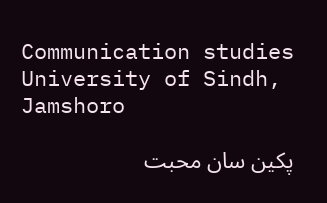Communication studies University of Sindh, Jamshoro

پکين سان محبت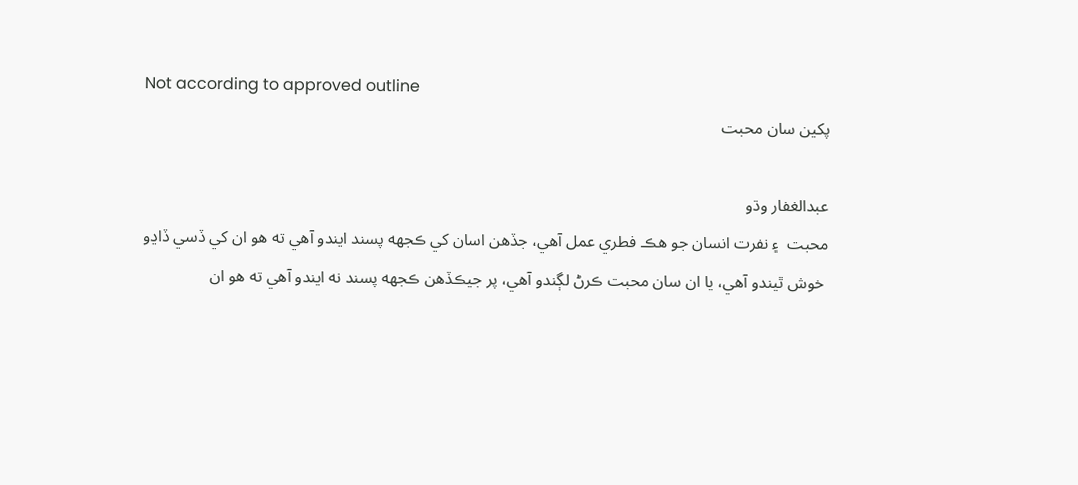Not according to approved outline
پکين سان محبت

عبدالغفار وڌو
محبت  ۽ نفرت انسان جو هڪ فطري عمل آهي، جڏهن اسان کي ڪجهه پسند ايندو آهي ته هو ان کي ڏسي ڏاڍو
 خوش ٿيندو آهي، يا ان سان محبت ڪرڻ لڳندو آهي، پر جيڪڏهن ڪجهه پسند نه ايندو آهي ته هو ان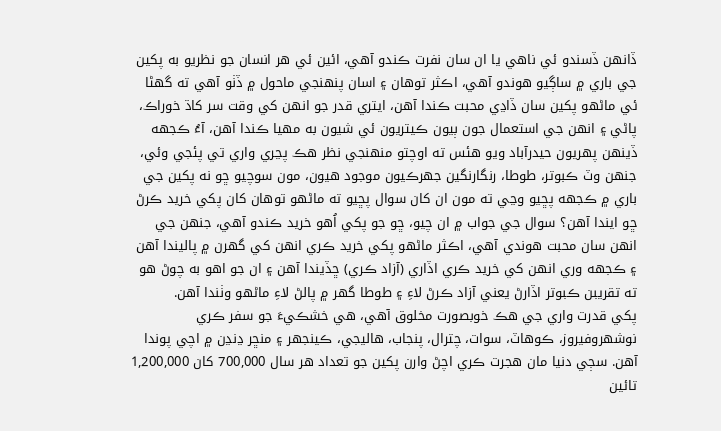ڏانهن ڏسندو ئي ناهي يا ان سان نفرت ڪندو آهي، ائين ئي هر انسان جو نظريو به پکين جي باري ۾ ساڳيو هوندو آهي، اڪثر توهان ۽ اسان پنهنجي ماحول ۾ ڏٺو آهي ته گهڻا ئي ماڻهو پکين سان ڏاڍي محبت ڪندا آهن، ايتري قدر جو انهن کي وقت سر کاڌ خوراڪ، پاڻي ۽ انهن جي استعمال جون ٻيون ڪيتريون ئي شيون به مهيا ڪندا آهن، آءُ ڪجهه ڏينهن پهريون حيدرآباد ويو هئس ته اوچتو منهنجي نظر هڪ پڃري واري تي پئجي وئي، جنهن وٽ ڪبوتر، طوطا، رنگارنگين جهرڪيون موجود هيون، مون سوچيو ڇو نه پکين جي باري ۾ ڪجهه پڇيو وڃي ته مون ان کان سوال پڇيو ته ماڻهو توهان کان پکي خريد ڪرڻ ڇو ايندا آهن؟ سوال جي جواب ۾ ان چيو، ڇو جو پکي اُهو خريد ڪندو آهي، جنهن جي انهن سان محبت هوندي آهي، اڪثر ماڻهو پکي خريد ڪري انهن کي گهرن ۾ پاليندا آهن ۽ ڪجهه وري انهن کي خريد ڪري اڏاري (آزاد ڪري) ڇڏيندا آهن ۽ ان جو اهو به چوڻ هو ته تقريبن ڪبوتر اڏارڻ يعني آزاد ڪرڻ لاءِ ۽ طوطا گهر ۾ پالڻ لاءِ ماڻهو وٺندا آهن.
پکي قدرت واري جي هڪ خوبصورت مخلوق آهي، هي خشڪيءَ جو سفر ڪري نوشهروفيروز، ڪوهاٽ، سوات، چترال، پنجاب، هاليجي، ڪينجهر ۽ منڇر ڍنڍن ۾ اچي پوندا آهن. سڄي دنيا مان هجرت ڪري اچڻ وارن پکين جو تعداد هر سال 700,000 کان 1,200,000 تائين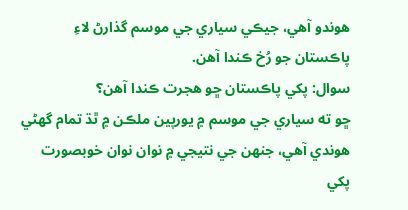هوندو آهي، جيڪي سياري جي موسم گذارڻ لاءِ پاڪستان جو رُخ ڪندا آهن.
سوال: پکي پاڪستان ڇو هجرت ڪندا آهن؟
ڇو ته سياري جي موسم ۾ يورپين ملڪن ۾ ٿڌ تمام گهڻي هوندي آهي، جنهن جي نتيجي ۾ نوان نوان خوبصورت پکي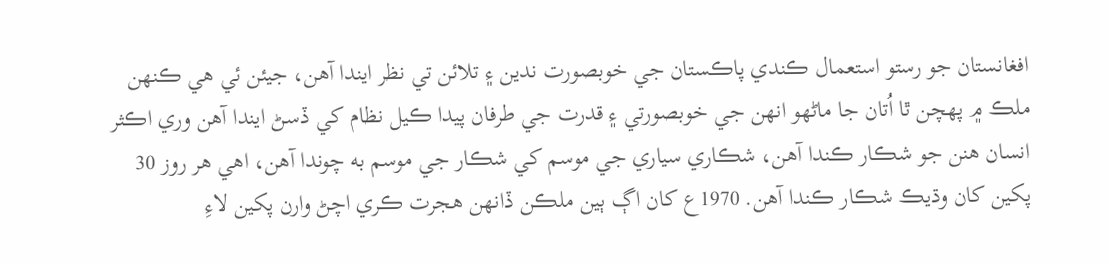افغانستان جو رستو استعمال ڪندي پاڪستان جي خوبصورت ندين ۽ تلائن تي نظر ايندا آهن، جيئن ئي هي ڪنهن ملڪ ۾ پهچن ٿا اُتان جا ماڻهو انهن جي خوبصورتي ۽ قدرت جي طرفان پيدا ڪيل نظام کي ڏسڻ ايندا آهن وري اڪثر انسان هنن جو شڪار ڪندا آهن، شڪاري سياري جي موسم کي شڪار جي موسم به چوندا آهن، اهي هر روز 30 پکين کان وڌيڪ شڪار ڪندا آهن. 1970ع کان اڳ ٻين ملڪن ڏانهن هجرت ڪري اچڻ وارن پکين لاءِ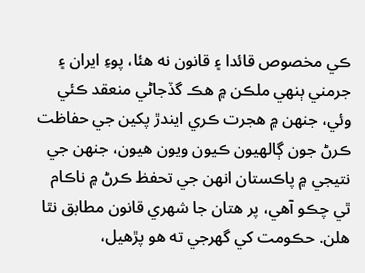ڪي مخصوص قائدا ۽ قانون نه هئا، پوءِ ايران ۽ جرمني ٻنهي ملڪن ۾ هڪ گڏجاڻي منعقد ڪئي وئي، جنهن ۾ هجرت ڪري ايندڙ پکين جي حفاظت ڪرڻ جون ڳالهيون ڪيون ويون هيون، جنهن جي نتيجي ۾ پاڪستان انهن جي تحفظ ڪرڻ ۾ ناڪام ٿي چڪو آهي، پر هتان جا شهري قانون مطابق نٿا هلن. حڪومت کي گهرجي ته هو پڙهيل،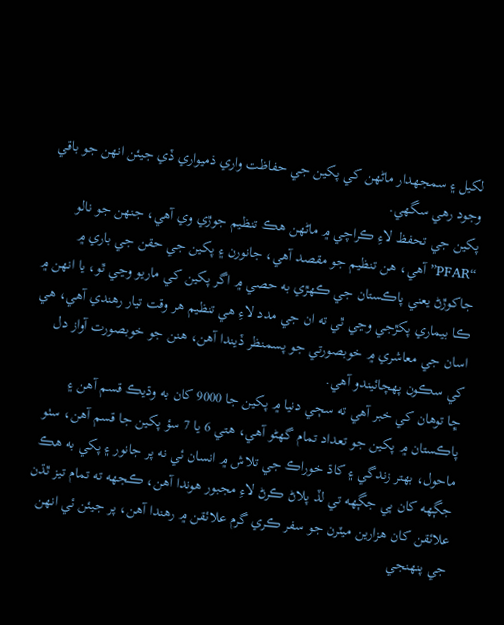لکيل ۽ سمجهدار ماڻهن کي پکين جي حفاظت واري ذميواري ڏي جيئن انهن جو باقي وجود رهي سگهي.
پکين جي تحفظ لاءِ ڪراچي ۾ ماڻهن هڪ تنظيم جوڙي وي آهي، جنهن جو نالو “PFAR” آهي، هن تنظيم جو مقصد آهي، جانورن ۽ پکين جي حقن جي باري ۾ جاکوڙڻ يعني پاڪستان جي ڪهڙي به حصي ۾ اگر پکين کي ماريو وڃي ٿو، يا انهن ۾ ڪا بيماري پکڙجي وڃي ٿي ته ان جي مدد لاءِ هي تنظيم هر وقت تيار رهندي آهي، هي اسان جي معاشري ۾ خوبصورتي جو پسمنظر ڏيندا آهن، هنن جو خوبصورت آواز دل کي سڪون پهچائيندو آهي.
ڇا توهان کي خبر آهي ته سڄي دنيا ۾ پکين جا 9000 کان به وڌيڪ قسم آهن ۽ پاڪستان ۾ پکين جو تعداد تمام گهڻو آهي، هتي 6 يا 7 سؤ پکين جا قسم آهن، سٺو ماحول، بهتر زندگي ۽ کاڌ خوراڪ جي تلاش ۾ انسان ئي نه پر جانور ۽ پکي به هڪ جڳهه کان ٻي جڳهه تي لڏ پلاڻ ڪرڻ لاءِ مجبور هوندا آهن، ڪجهه ته تمام تيز ٿڌن علائقن کان هزارين ميٽرن جو سفر ڪري گرم علائقن ۾ رهندا آهن، پر جيئن ئي انهن جي پنهنجي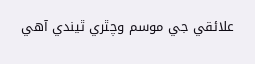علائقي جي موسم وچٿري ٿيندي آهي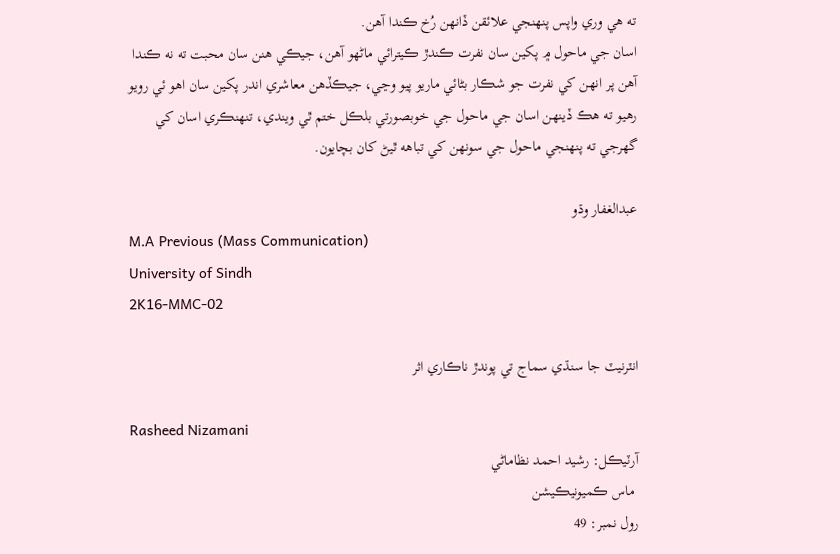ته هي وري واپس پنهنجي علائقن ڏانهن رُخ ڪندا آهن.
اسان جي ماحول ۾ پکين سان نفرت ڪندڙ ڪيترائي ماڻهو آهن، جيڪي هنن سان محبت ته نه ڪندا آهن پر انهن کي نفرت جو شڪار بڻائي ماريو پيو وڃي، جيڪڏهن معاشري اندر پکين سان اهو ئي رويو رهيو ته هڪ ڏينهن اسان جي ماحول جي خوبصورتي بلڪل ختم ٿي ويندي، تنهنڪري اسان کي گهرجي ته پنهنجي ماحول جي سونهن کي تباهه ٿيڻ کان بچايون.

عبدالغفار وڌو
M.A Previous (Mass Communication)
University of Sindh
2K16-MMC-02

انٽرنيٽ جا سنڌي سماج تي پوندڙ ناڪاري اثر

Rasheed Nizamani
آرٽيڪل: رشيد احمد نظاماڻي
 ماس ڪميونيڪيشن
رول نمبر: 49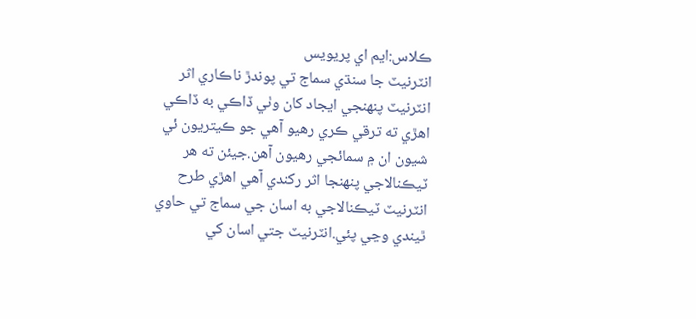ڪلاس:ايم اي پريويس
انٽرنيٽ جا سنڌي سماج تي پوندڙ ناڪاري اثر
انٽرنيٽ پنهنجي ايجاد کان وٺي ڏاڪي به ڏاڪي اهڙي ته ترقي ڪري رهيو آهي جو ڪيتريون ئي شيون ان ۾ سمائجي رهيون آهن.جيئن ته هر ٽيڪنالاجي پنهنجا اثر رکندي آهي اهڙي طرح انٽرنيٽ ٽيڪنالاجي به اسان جي سماج تي حاوي ٿيندي وڃي پئي.انٽرنيٽ جتي اسان کي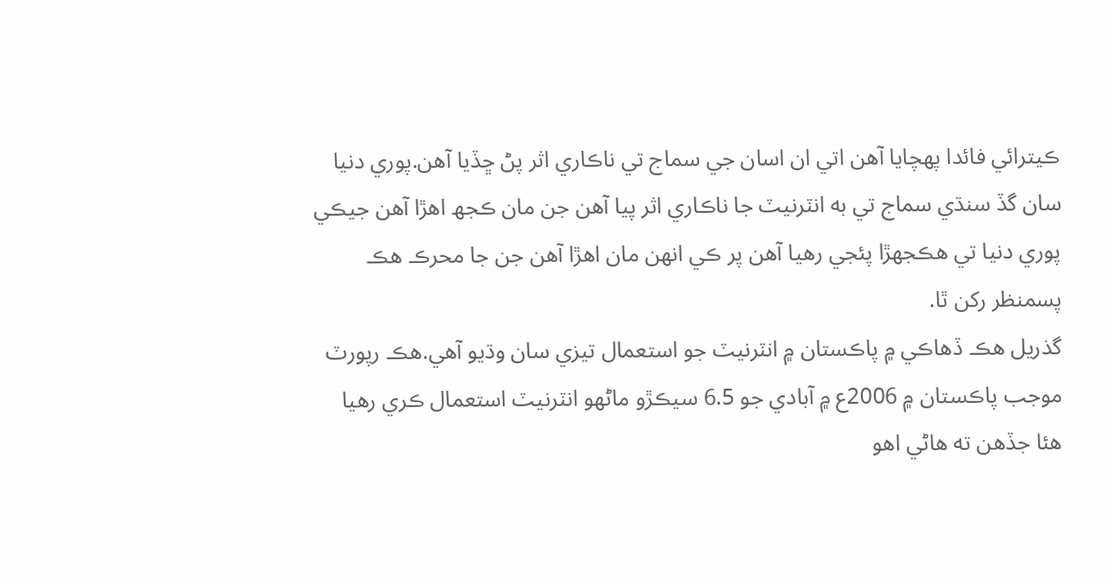ڪيترائي فائدا پهچايا آهن اتي ان اسان جي سماج تي ناڪاري اثر پڻ ڇڏيا آهن.پوري دنيا سان گڏ سنڌي سماج تي به انٽرنيٽ جا ناڪاري اثر پيا آهن جن مان ڪجھ اهڙا آهن جيڪي پوري دنيا تي هڪجهڙا پئجي رهيا آهن پر ڪي انهن مان اهڙا آهن جن جا محرڪ هڪ پسمنظر رکن ٿا.
گذريل هڪ ڏهاڪي ۾ پاڪستان ۾ انٽرنيٽ جو استعمال تيزي سان وڌيو آهي.هڪ رپورٽ موجب پاڪستان ۾ 2006ع ۾ آبادي جو 6.5 سيڪڙو ماڻهو انٽرنيٽ استعمال ڪري رهيا هئا جڏهن ته هاڻي اهو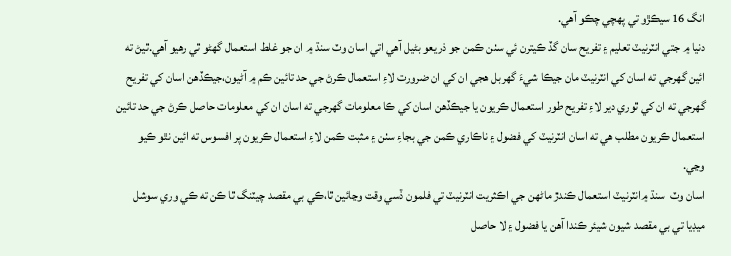انگ 16 سيڪڙو تي پهچي چڪو آهي.
دنيا ۾ جتي انٽرنيٽ تعليم ۽ تفريح سان گڏ ڪيترن ئي سٺن ڪمن جو ذريعو بڻيل آهي اتي اسان وٽ سنڌ ۾ ان جو غلط استعمال گهڻو ٿي رهيو آهي.ٿيڻ ته ائين گهرجي ته اسان کي انٽرنيٽ مان جيڪا شيءَ گهربل هجي ان کي ان ضرورت لاءِ استعمال ڪرڻ جي حد تائين ڪم ۾ آڻيون،جيڪڏهن اسان کي تفريح گھرجي ته ان کي ٿوري دير لاءِ تفريح طور استعمال ڪريون يا جيڪڏهن اسان کي ڪا معلومات گھرجي ته اسان ان کي معلومات حاصل ڪرڻ جي حد تائين استعمال ڪريون مطلب هي ته اسان انٽرنيٽ کي فضول ۽ ناڪاري ڪمن جي بجاءِ سٺن ۽ مثبت ڪمن لاءِ استعمال ڪريون پر افسوس ته ائين نٿو ڪيو وڃي.
اسان وٽ  سنڌ ۾انٽرنيٽ استعمال ڪندڙ ماڻهن جي اڪثريت انٽرنيٽ تي فلمون ڏسي وقت وڃائين ٿا،ڪي بي مقصد چيٽنگ ٿا ڪن ته ڪي وري سوشل ميڊيا تي بي مقصد شيون شيئر ڪندا آهن يا فضول ۽ لا حاصل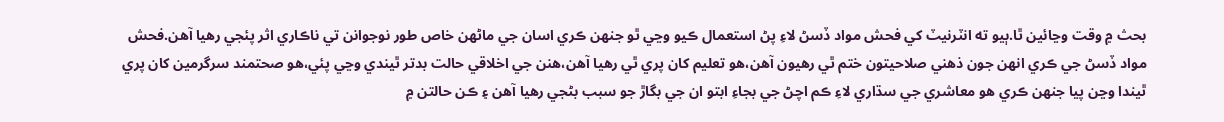بحث ۾ وقت وڃائين ٿا.ٻيو ته انٽرنيٽ کي فحش مواد ڏسڻ لاءِ پڻ استعمال ڪيو وڃي ٿو جنهن ڪري اسان جي ماڻهن خاص طور نوجوانن تي ناڪاري اثر پئجي رهيا آهن.فحش مواد ڏسڻ جي ڪري انهن جون ذهني صلاحيتون ختم ٿي رهيون آهن،هو تعليم کان پري ٿي رهيا آهن،هنن جي اخلاقي حالت بدتر ٿيندي وڃي پئي،هو صحتمند سرگرمين کان پري ٿيندا وڃن پيا جنهن ڪري هو معاشري جي سڌاري لاءِ ڪم اچڻ جي بجاءِ ابتو ان جي بگاڙ جو سبب بڻجي رهيا آهن ۽ ڪن حالتن ۾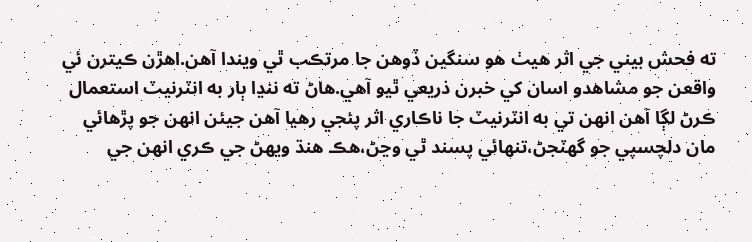ته فحش بيني جي اثر هيٺ هو سنگين ڏوهن جا مرتڪب ٿي ويندا آهن.اهڙن ڪيترن ئي واقعن جو مشاهدو اسان کي خبرن ذريعي ٿيو آهي.هاڻ ته ننڍا ٻار به انٽرنيٽ استعمال ڪرڻ لڳا آهن انهن تي به انٽرنيٽ جا ناڪاري اثر پئجي رهيا آهن جيئن انهن جو پڙهائي مان دلچسپي جو گھٽجڻ،تنهائي پسند ٿي وڃڻ،هڪ هنڌ ويهڻ جي ڪري انهن جي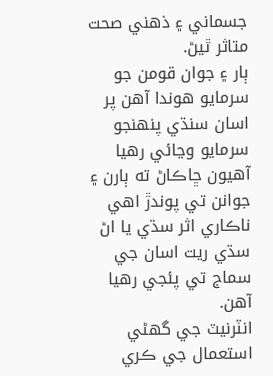جسماني ۽ ذهني صحت متاثر ٿيڻ.
ٻار ۽ جوان قومن جو سرمايو هوندا آهن پر اسان سنڌي پنهنجو سرمايو وڃائي رهيا آهيون ڇاڪاڻ ته ٻارن ۽ جوانن تي پوندڙ اهي ناڪاري اثر سڌي يا اڻ سڌي ريت اسان جي سماج تي پئجي رهيا آهن.
انٽرنيٽ جي گھڻي استعمال جي ڪري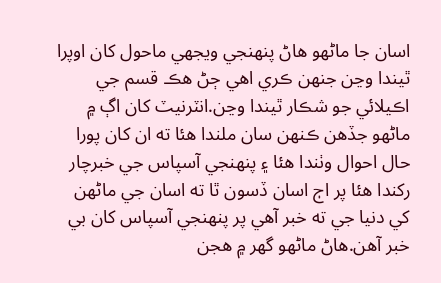اسان جا ماڻهو هاڻ پنهنجي ويجھي ماحول کان اوپرا ٿيندا وڃن جنهن ڪري اهي ڄڻ هڪ قسم جي اڪيلائي جو شڪار ٿيندا وڃن.انٽرنيٽ کان اڳ ۾ ماڻهو جڏهن ڪنهن سان ملندا هئا ته ان کان پورا حال احوال وٺندا هئا ۽ پنهنجي آسپاس جي خبرچار رکندا هئا پر اڄ اسان ڏسون ٿا ته اسان جي ماڻهن کي دنيا جي ته خبر آهي پر پنهنجي آسپاس کان بي خبر آهن.هاڻ ماڻهو گھر ۾ هجن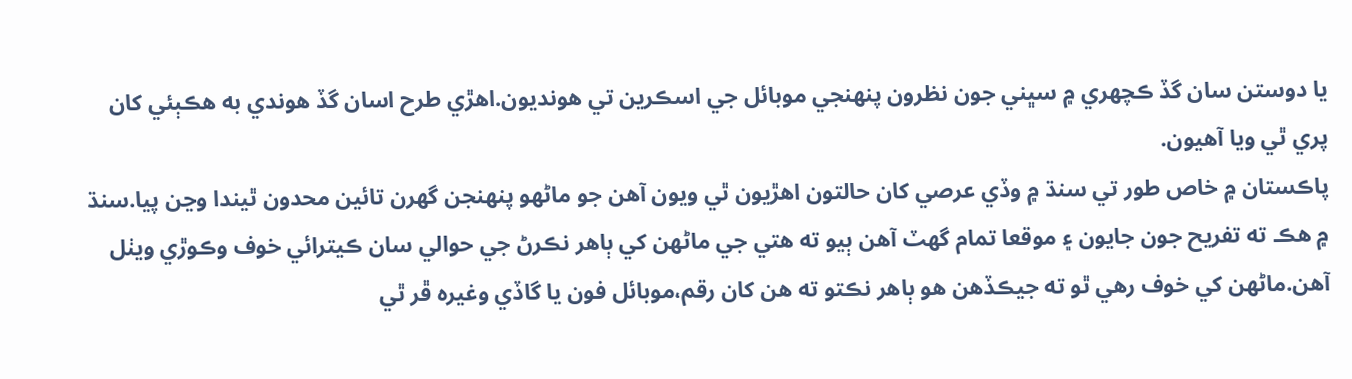يا دوستن سان گڏ ڪچهري ۾ سڀني جون نظرون پنهنجي موبائل جي اسڪرين تي هونديون.اهڙي طرح اسان گڏ هوندي به هڪٻئي کان پري ٿي ويا آهيون.
پاڪستان ۾ خاص طور تي سنڌ ۾ وڏي عرصي کان حالتون اهڙيون ٿي ويون آهن جو ماڻهو پنهنجن گھرن تائين محدون ٿيندا وڃن پيا.سنڌ ۾ هڪ ته تفريح جون جايون ۽ موقعا تمام گھٽ آهن ٻيو ته هتي جي ماڻهن کي ٻاهر نڪرڻ جي حوالي سان ڪيترائي خوف وڪوڙي ويٺل آهن.ماڻهن کي خوف رهي ٿو ته جيڪڏهن هو ٻاهر نڪتو ته هن کان رقم،موبائل فون يا گاڏي وغيره ڦر ٿي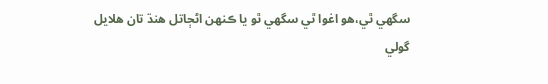سگهي ٿي،هو اغوا ٿي سگهي ٿو يا ڪنهن اڻڄاتل هنڌ تان هلايل گولي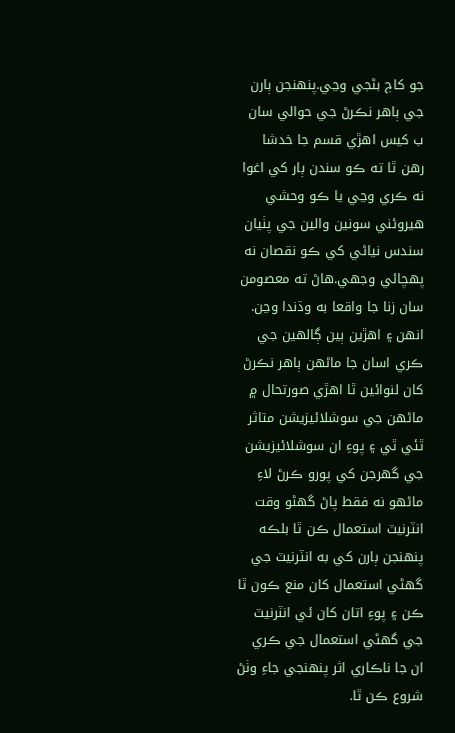جو کاڄ بڻجي وڃي.پنهنجن ٻارن جي ٻاهر نڪرڻ جي حوالي سان ب کيس اهڙي قسم جا خدشا رهن ٿا ته ڪو سندن ٻار کي اغوا نه ڪري وڃي يا ڪو وحشي هيروئني سونين والين جي پٺيان سندس نياڻي کي ڪو نقصان نه پهچائي وجهي.هاڻ ته معصومن سان زنا جا واقعا به وڌندا وڃن.
انهن ۽ اهڙين ٻين ڳالهين جي ڪري اسان جا ماڻهن ٻاهر نڪرڻ  کان لنوائين ٿا اهڙي صورتحال ۾ ماڻهن جي سوشلائيزيشن متاثر ٿئي ٿي ۽ پوءِ ان سوشلائيزيشن جي گھرجن کي پورو ڪرڻ لاءِ ماڻهو نه فقط پاڻ گهڻو وقت انٽرنيٽ استعمال ڪن ٿا بلڪه پنهنجن ٻارن کي به انٽرنيٽ جي گهڻي استعمال کان منع ڪون ٿا ڪن ۽ پوءِ اتان کان ئي انٽرنيٽ جي گھڻي استعمال جي ڪري ان جا ناڪاري اثر پنهنجي جاءِ وٺڻ شروع ڪن ٿا.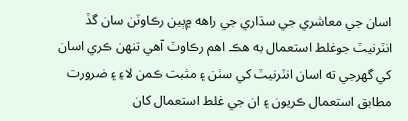اسان جي معاشري جي سڌاري جي راهه ۾ٻين رڪاوٽن سان گڏ انٽرنيٽ جوغلط استعمال به هڪ اهم رڪاوٽ آهي تنهن ڪري اسان کي گهرجي ته اسان انٽرنيٽ کي سٺن ۽ مثبت ڪمن لاءِ ۽ ضرورت مطابق استعمال ڪريون ۽ ان جي غلط استعمال کان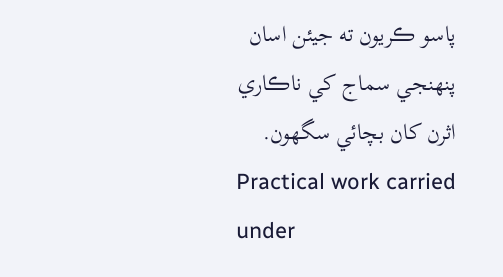پاسو ڪريون ته جيئن اسان پنهنجي سماج کي ناڪاري اثرن کان بچائي سگهون.
Practical work carried under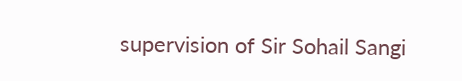supervision of Sir Sohail Sangi